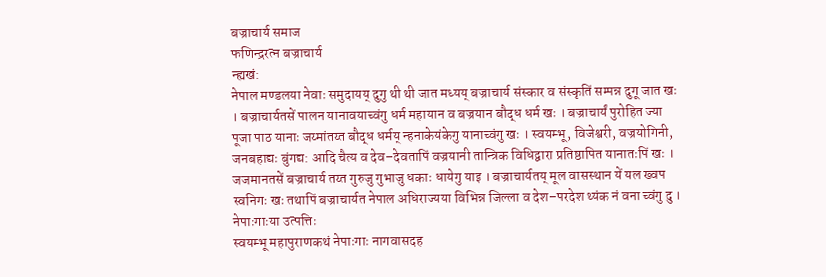बज्राचार्य समाज
फणिन्द्ररत्न बज्राचार्य
न्ह्यखं:
नेपाल मण्डलया नेवाः समुदायय् दुगु थी थी जात मध्यय् बज्राचार्य संस्कार व संस्कृतिं सम्पन्न दुगू जात खः । बज्राचार्यतसें पालन यानावयाच्वंगु धर्म महायान व बज्रयान बौद्ध धर्म खः । बज्राचार्यं पुरोहित ज्या पूजा पाठ यानाः जय्मांतय्त बौद्ध धर्मय् न्हनाकेयंकेगु यानाच्वंगु खः । स्वयम्भू, विजेश्वरी, वज्रयोगिनी, जनबहाद्यः बुंगद्य: आदि चैत्य व देव–देवतापिं वज्रयानी तान्त्रिक विधिद्वारा प्रतिष्ठापित यानातःपिं खः । जजमानतसें बज्राचार्य तय्त गुरुजु गुभाजु धकाः धायेगु याइ । बज्राचार्यतय् मूल वासस्थान यें यल ख्वप स्वनिगः खः तथापिं बज्राचार्यत नेपाल अधिराज्यया विभिन्न जिल्ला व देश–परदेश थ्यंक नं वना च्वंगु दु ।
नेपाःगाःया उत्पत्तिः
स्वयम्भू महापुराणकथं नेपाःगाः नागवासदह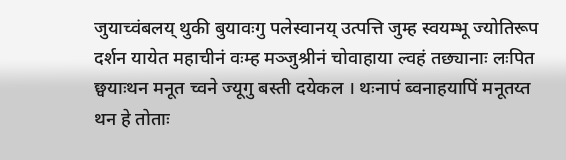जुयाच्वंबलय् थुकी बुयावःगु पलेस्वानय् उत्पत्ति जुम्ह स्वयम्भू ज्योतिरूप दर्शन यायेत महाचीनं वःम्ह मञ्जुश्रीनं चोवाहाया ल्वहं तछ्यानाः लःपित छ्वयाःथन मनूत च्वने ज्यूगु बस्ती दयेकल । थःनापं ब्वनाहयापिं मनूतय्त थन हे तोताः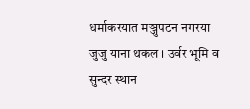धर्माकरयात मञ्जुपटन नगरया जुजु याना थकल । उर्वर भूमि व सुन्दर स्थान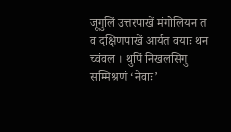जूगुलिं उत्तरपाखें मंगोलियन त व दक्षिणपाखें आर्यत वयाः थन च्वंवल । थुपिं निखलसिगु सम्मिश्रणं ‘नेवाः’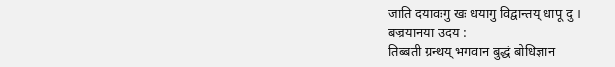जाति दयावःगु खः धयागु विद्वान्तय् धापू दु ।
बज्रयानया उदय :
तिब्बती ग्रन्थय् भगवान बुद्धं बोधिज्ञान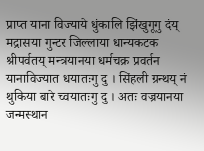प्राप्त याना विज्याये धुंकालि झिंखुगूगु दंय् मद्रासया गुन्टर जिल्लाया धान्यकटक श्रीपर्वतय् मन्त्रयानया धर्मचक्र प्रवर्तन यानाविज्यात धयातःगु दु । सिंहली ग्रन्थय् नं थुकिया बारे च्वयातःगु दु । अतः वज्रयानया जन्मस्थान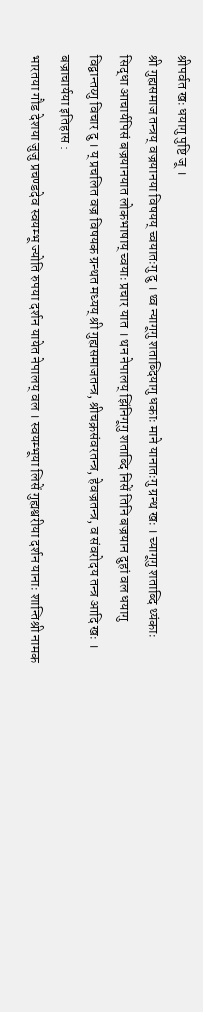श्रीपर्वत खः धयागु पुष्टि जू ।
श्री गुह्यसमाज तन्त्रय् वज्रयानया विषयय् च्वयातःगु दु । थ्व न्यागूगु शताब्दियागु धकाः माने यानातःगु ग्रन्थ खः । च्यागूगु शताब्दि थ्यंकाः सिद्धा आचार्यपिसं बज्रयानयात लोकभाषाय् च्वयाः प्रचार यात । थन नेपालय् झिंनिगूगु शताब्दि निसें तिनि बज्रयान दुहां वल धयागु विद्वान्तय्गु विचार दु । य् प्रचलित वज्र विषयक ग्रन्थत मध्यय् श्री गुह्यसमाजतन्त्र, श्रीचक्रसंवरतन्त्र, हेवज्रतन्त्र, व संवरोदय तन्त्र आदि खः ।
बज्राचार्यया इतिहास :
भारतया गौड देशया जुजु प्रचण्डदेव स्वयम्भू ज्योति रुपया दर्शन यायेत नेपालय् वल । स्वयम्भूया लिसें गुह्यश्वरीया दर्शन यानाः शान्तिश्री नामक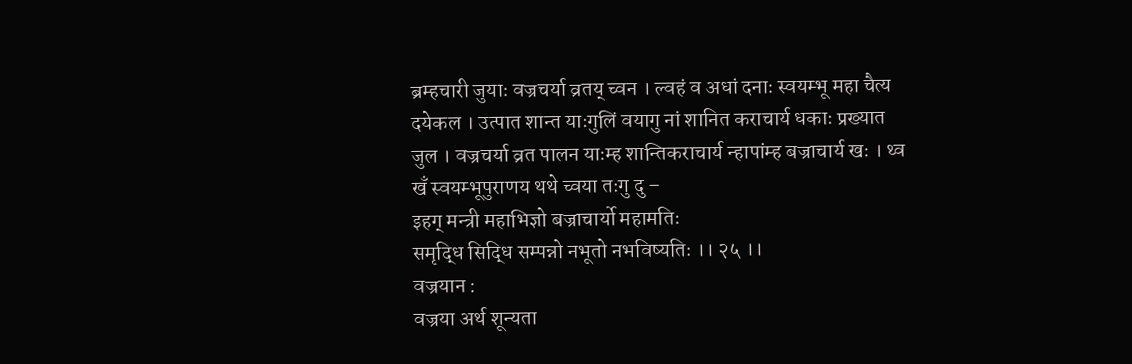ब्रम्हचारी जुयाः वज्रचर्या व्रतय् च्वन । ल्वहं व अधां दनाः स्वयम्भू महा चैत्य दयेकल । उत्पात शान्त याःगुलिं वयागु नां शानित कराचार्य धकाः प्रख्यात जुल । वज्रचर्या व्रत पालन याःम्ह शान्तिकराचार्य न्हापांम्ह बज्राचार्य खः । थ्व खँ स्वयम्भूपुराणय थथे च्वया तःगु दु –
इहग् मन्त्री महाभिज्ञो बज्राचार्यो महामतिः
समृद्धि सिद्धि सम्पन्नो नभूतो नभविष्यतिः ।। २५ ।।
वज्रयान :
वज्रया अर्थ शून्यता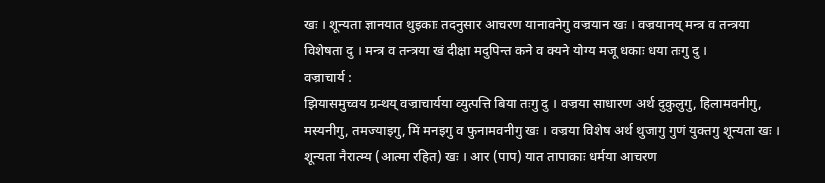खः । शून्यता ज्ञानयात थुइकाः तदनुसार आचरण यानावनेगु वज्रयान खः । वज्रयानय् मन्त्र व तन्त्रया विशेषता दु । मन्त्र व तन्त्रया खं दीक्षा मदुपिन्त कने व क्यने योग्य मजू धकाः धया तःगु दु ।
वज्राचार्य :
झियासमुच्वय ग्रन्थय् वज्राचार्यया व्युत्पत्ति बिया तःगु दु । वज्रया साधारण अर्थ दुकुलुगु, हिलामवनीगु, मस्यनीगु, तमज्याइगु, मिं मनइगु व फुनामवनीगु खः । वज्रया विशेष अर्थ थुजागु गुणं युक्तगु शून्यता खः । शून्यता नैरात्म्य (आत्मा रहित) खः । आर (पाप) यात तापाकाः धर्मया आचरण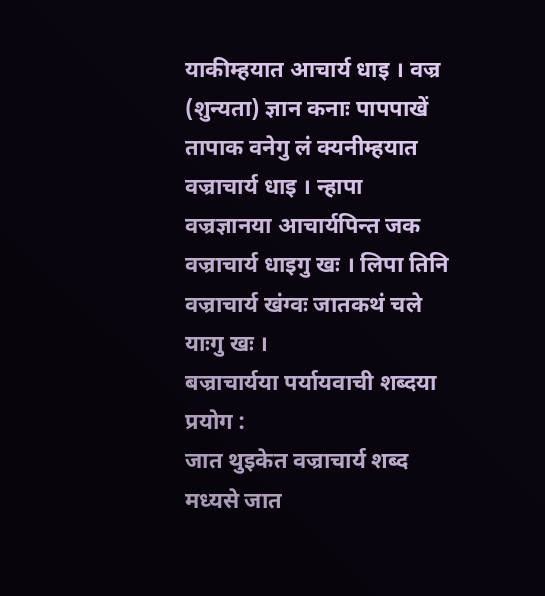याकीम्हयात आचार्य धाइ । वज्र (शुन्यता) ज्ञान कनाः पापपाखें तापाक वनेगु लं क्यनीम्हयात वज्राचार्य धाइ । न्हापा वज्रज्ञानया आचार्यपिन्त जक वज्राचार्य धाइगु खः । लिपा तिनि वज्राचार्य खंग्वः जातकथं चले याःगु खः ।
बज्राचार्यया पर्यायवाची शब्दया प्रयोग :
जात थुइकेत वज्राचार्य शब्द मध्यसे जात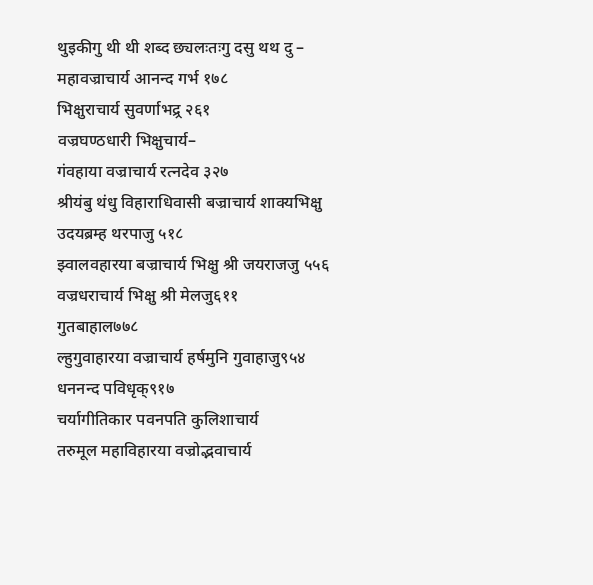थुइकीगु थी थी शब्द छ्यलःतःगु दसु थथ दु –
महावज्राचार्य आनन्द गर्भ १७८
भिक्षुराचार्य सुवर्णाभद्र्र २६१
वज्रघण्ठधारी भिक्षुचार्य–
गंवहाया वज्राचार्य रत्नदेव ३२७
श्रीयंबु थंधु विहाराधिवासी बज्राचार्य शाक्यभिक्षु
उदयब्रम्ह थरपाजु ५१८
झ्वालवहारया बज्राचार्य भिक्षु श्री जयराजजु ५५६
वज्रधराचार्य भिक्षु श्री मेलजु६११
गुतबाहाल७७८
ल्हुगुवाहारया वज्राचार्य हर्षमुनि गुवाहाजु९५४
धननन्द पविधृक्९१७
चर्यागीतिकार पवनपति कुलिशाचार्य
तरुमूल महाविहारया वज्रोद्भवाचार्य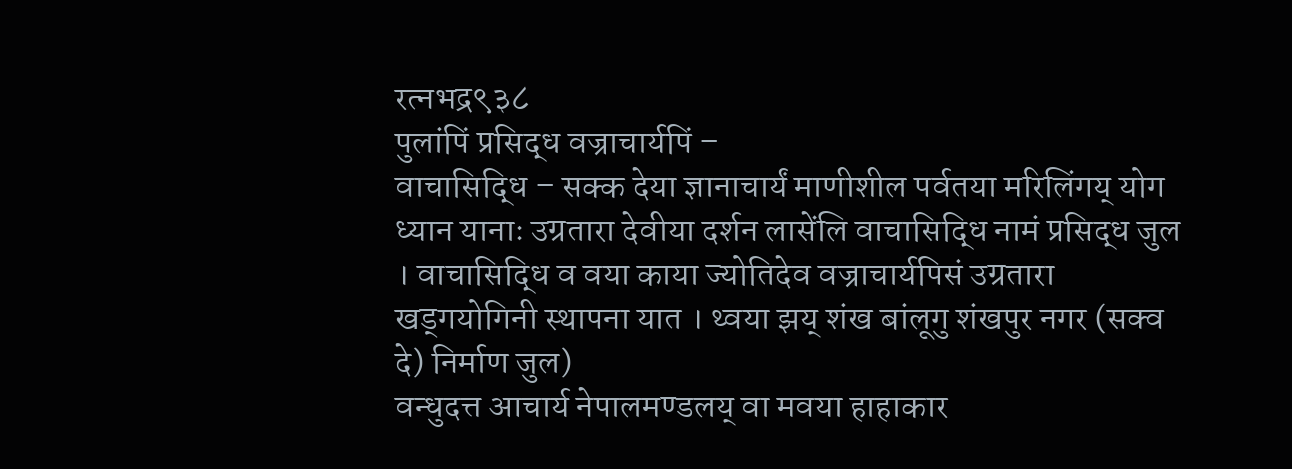रत्नभद्र९३८
पुलांपिं प्रसिद्ध वज्राचार्यपिं –
वाचासिद्धि – सक्क देया ज्ञानाचार्यं माणीशील पर्वतया मरिलिंगय् योग ध्यान यानाः उग्रतारा देवीया दर्शन लासेंलि वाचासिद्धि नामं प्रसिद्ध जुल । वाचासिद्धि व वया काया ज्योतिदेव वज्राचार्यपिसं उग्रतारा खड्गयोगिनी स्थापना यात । थ्वया झय् शंख बांलूगु शंखपुर नगर (सक्व दे) निर्माण जुल)
वन्धुदत्त आचार्य नेपालमण्डलय् वा मवया हाहाकार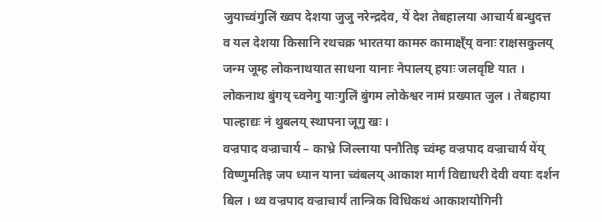जुयाच्वंगुलिं ख्वप देशया जुजु नरेन्द्रदेव, यें देश तेबहालया आचार्य बन्धुदत्त व यल देशया किसानि रथचक्र भारतया कामरु कामाक्ष्ँय् वनाः राक्षसकुलय् जन्म जूम्ह लोकनाथयात साधना यानाः नेपालय् हयाः जलवृष्टि यात । लोकनाथ बुंगय् च्वनेगु याःगुलिं बुंगम लोकेश्वर नामं प्रख्यात जुल । तेबहाया पाल्हाद्यः नं थुबलय् स्थापना जूगु खः ।
वज्रपाद वज्राचार्य – काभ्रे जिल्लाया पनौतिइ च्वंम्ह वज्रपाद वज्राचार्य येंय् विष्णुमतिइ जप ध्यान याना च्वंबलय् आकाश मार्गं विद्याधरी देवी वयाः दर्शन बिल । थ्व वज्रपाद वज्राचार्यं तान्त्रिक विधिकथं आकाशयोगिनी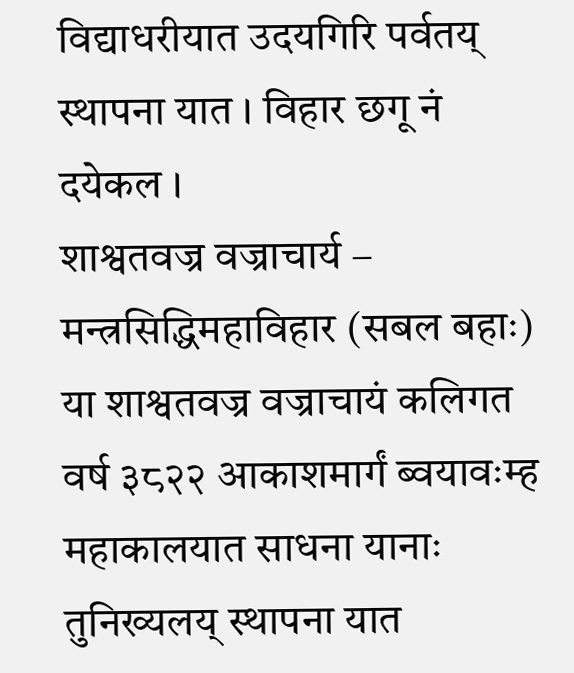विद्याधरीयात उदयगिरि पर्वतय् स्थापना यात । विहार छगू नं दयेकल ।
शाश्वतवज्र वज्राचार्य – मन्त्रसिद्धिमहाविहार (सबल बहाः) या शाश्वतवज्र वज्राचायं कलिगत वर्ष ३८२२ आकाशमार्गं ब्वयावःम्ह महाकालयात साधना यानाः तुनिख्यलय् स्थापना यात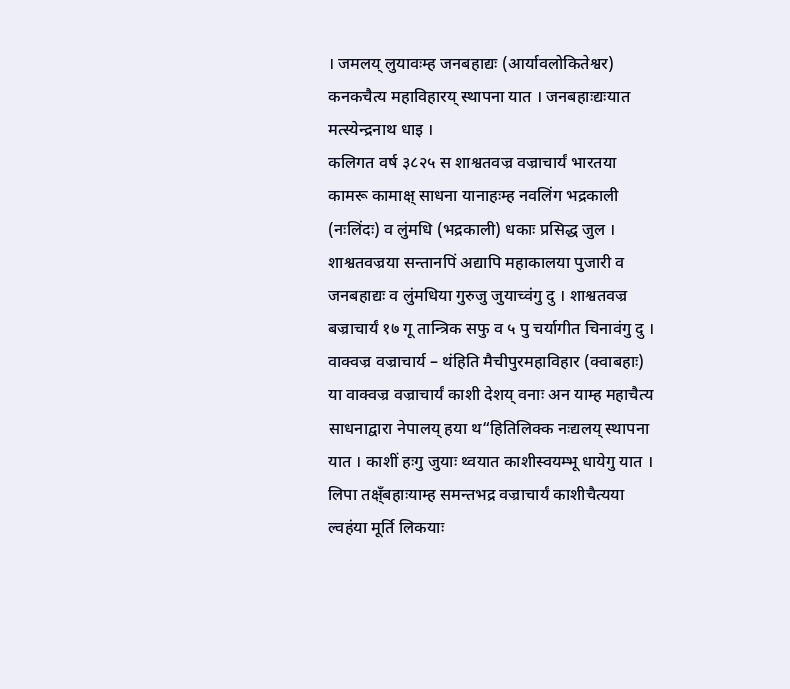। जमलय् लुयावःम्ह जनबहाद्यः (आर्यावलोकितेश्वर) कनकचैत्य महाविहारय् स्थापना यात । जनबहाःद्यःयात मत्स्येन्द्रनाथ धाइ ।
कलिगत वर्ष ३८२५ स शाश्वतवज्र वज्राचार्यं भारतया कामरू कामाक्ष् साधना यानाहःम्ह नवलिंग भद्रकाली (नःलिंदः) व लुंमधि (भद्रकाली) धकाः प्रसिद्ध जुल । शाश्वतवज्रया सन्तानपिं अद्यापि महाकालया पुजारी व जनबहाद्यः व लुंमधिया गुरुजु जुयाच्वंगु दु । शाश्वतवज्र बज्राचार्यं १७ गू तान्त्रिक सफु व ५ पु चर्यागीत चिनावंगु दु ।
वाक्वज्र वज्राचार्य – थंहिति मैचीपुरमहाविहार (क्वाबहाः) या वाक्वज्र वज्राचार्यं काशी देशय् वनाः अन याम्ह महाचैत्य साधनाद्वारा नेपालय् हया थ“हितिलिक्क नःद्यलय् स्थापना यात । काशीं हःगु जुयाः थ्वयात काशीस्वयम्भू धायेगु यात । लिपा तक्ष्ँबहाःयाम्ह समन्तभद्र वज्राचार्यं काशीचैत्यया ल्वहंया मूर्ति लिकयाः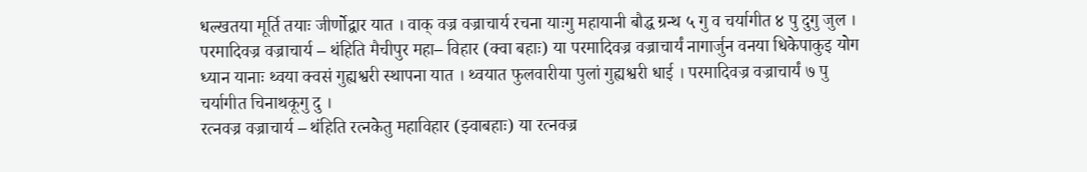धल्खतया मूर्ति तयाः जीर्णोद्वार यात । वाक् वज्र वज्राचार्य रचना याःगु महायानी बौद्ध ग्रन्थ ५ गु व चर्यागीत ४ पु दुगु जुल ।
परमादिवज्र वज्राचार्य – थंहिति मैचीपुर महा– विहार (क्वा बहाः) या परमादिवज्र वज्राचार्यं नागार्जुन वनया धिकेपाकुइ योग ध्यान यानाः थ्वया क्वसं गुह्यश्वरी स्थापना यात । थ्वयात फुलवारीया पुलां गुह्यश्वरी धाई । परमादिवज्र वज्राचार्यं ७ पु चर्यागीत चिनाथकूगु दु ।
रत्नवज्र वज्राचार्य – थंहिति रत्नकेतु महाविहार (झ्वाबहाः) या रत्नवज्र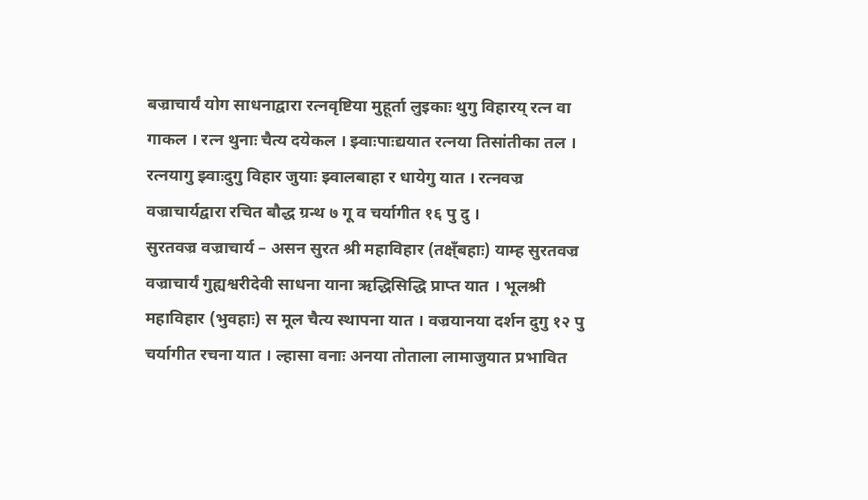बज्राचार्यं योग साधनाद्वारा रत्नवृष्टिया मुहूर्ता लुइकाः थुगु विहारय् रत्न वा गाकल । रत्न थुनाः चैत्य दयेकल । झ्वाःपाःद्ययात रत्नया तिसांतीका तल । रत्नयागु झ्वाःदुगु विहार जुयाः झ्वालबाहा र धायेगु यात । रत्नवज्र वज्राचार्यद्वारा रचित बौद्ध ग्रन्थ ७ गू व चर्यागीत १६ पु दु ।
सुरतवज्र वज्राचार्य – असन सुरत श्री महाविहार (तक्ष्ँबहाः) याम्ह सुरतवज्र वज्राचार्यं गुह्यश्वरीदेवी साधना याना ऋद्धिसिद्धि प्राप्त यात । भूलश्री महाविहार (भुवहाः) स मूल चैत्य स्थापना यात । वज्रयानया दर्शन दुगु १२ पु चर्यागीत रचना यात । ल्हासा वनाः अनया तोताला लामाजुयात प्रभावित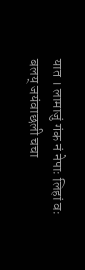यात । लामाजुं गंक नं नेपाः लिहां वः बलय् जयंवाछली चचा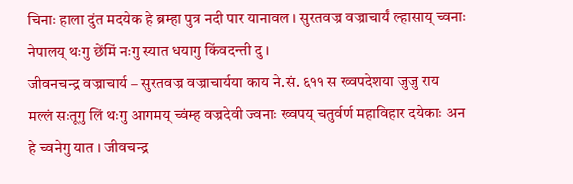चिनाः हाला दुंत मदयेक हे ब्रम्हा पुत्र नदी पार यानावल । सुरतवज्र वज्राचार्यं ल्हासाय् च्वनाः नेपालय् थःगु छेंमिं नःगु स्यात धयागु किंवदन्ती दु ।
जीवनचन्द्र वज्राचार्य – सुरतवज्र वज्राचार्यया काय ने.सं. ६११ स ख्वपदेशया जुजु राय मल्लं सःतूगु लिं थःगु आगमय् च्वंम्ह वज्रदेवी ज्वनाः ख्वपय् चतुर्वर्ण महाविहार दयेकाः अन हे च्वनेगु यात । जीवचन्द्र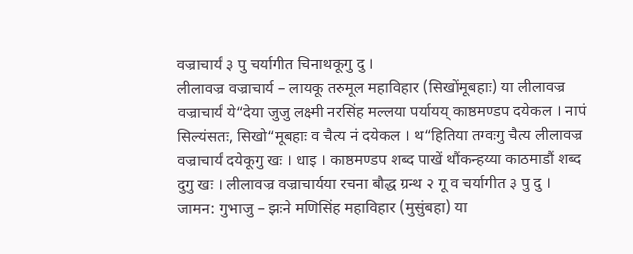वज्राचार्यं ३ पु चर्यागीत चिनाथकूगु दु ।
लीलावज्र वज्राचार्य – लायकू तरुमूल महाविहार (सिखोंमूबहाः) या लीलावज्र वज्राचार्यं ये“देया जुजु लक्ष्मी नरसिंह मल्लया पर्यायय् काष्ठमण्डप दयेकल । नापं सिल्यंसतः, सिखो“मूबहाः व चैत्य नं दयेकल । थ“हितिया तग्वःगु चैत्य लीलावज्र वज्राचार्यं दयेकूगु खः । धाइ । काष्ठमण्डप शब्द पाखें थौंकन्हय्या काठमाडौं शब्द दुगु खः । लीलावज्र वज्राचार्यया रचना बौद्ध ग्रन्थ २ गू व चर्यागीत ३ पु दु ।
जामन: गुभाजु – झःने मणिसिंह महाविहार (मुसुंबहा) या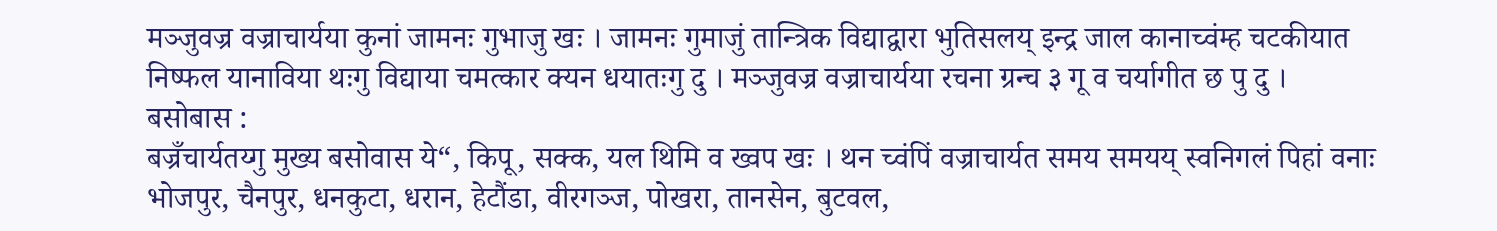मञ्जुवज्र वज्राचार्यया कुनां जामनः गुभाजु खः । जामनः गुमाजुं तान्त्रिक विद्याद्वारा भुतिसलय् इन्द्र जाल कानाच्वंम्ह चटकीयात निष्फल यानाविया थःगु विद्याया चमत्कार क्यन धयातःगु दु । मञ्जुवज्र वज्राचार्यया रचना ग्रन्च ३ गू व चर्यागीत छ पु दु ।
बसोबास :
बज्रँचार्यतय्गु मुख्य बसोवास ये“, किपू, सक्क, यल थिमि व ख्वप खः । थन च्वंपिं वज्राचार्यत समय समयय् स्वनिगलं पिहां वनाः भोजपुर, चैनपुर, धनकुटा, धरान, हेटौंडा, वीरगञ्ज, पोखरा, तानसेन, बुटवल,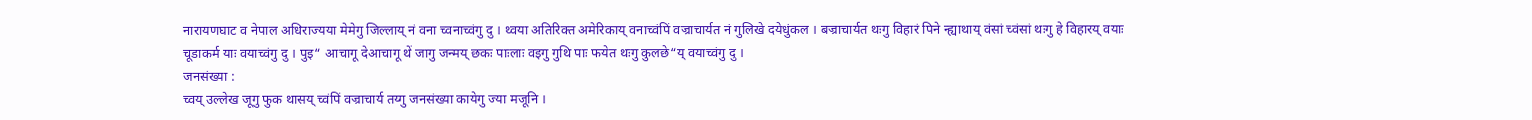नारायणघाट व नेपाल अधिराज्यया मेमेगु जिल्लाय् नं वना च्वनाच्वंगु दु । थ्वया अतिरिक्त अमेरिकाय् वनाच्वंपिं वज्राचार्यत नं गुलिखे दयेधुंकल । बज्राचार्यत थःगु विहारं पिने न्ह्याथाय् वंसां च्वंसां थःगु हे विहारय् वयाः चूडाकर्म याः वयाच्वंगु दु । पुइ“ आचागू देआचागू थें जागु जन्मय् छकः पाःलाः वइगु गुथि पाः फयेत थःगु कुलछे“य् वयाच्वंगु दु ।
जनसंख्या :
च्वय् उल्लेख जूगु फुक थासय् च्वंपिं वज्राचार्य तय्गु जनसंख्या कायेगु ज्या मजूनि ।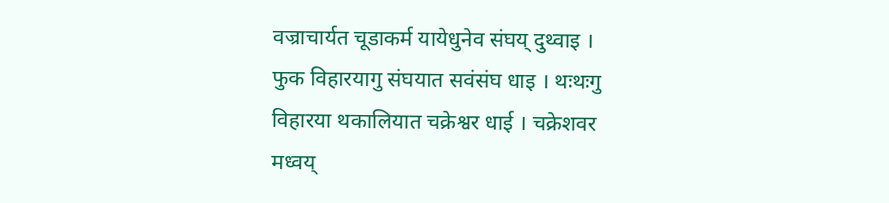वज्राचार्यत चूडाकर्म यायेधुनेव संघय् दुथ्वाइ । फुक विहारयागु संघयात सवंसंघ धाइ । थःथःगु विहारया थकालियात चक्रेश्वर धाई । चक्रेशवर मध्वय्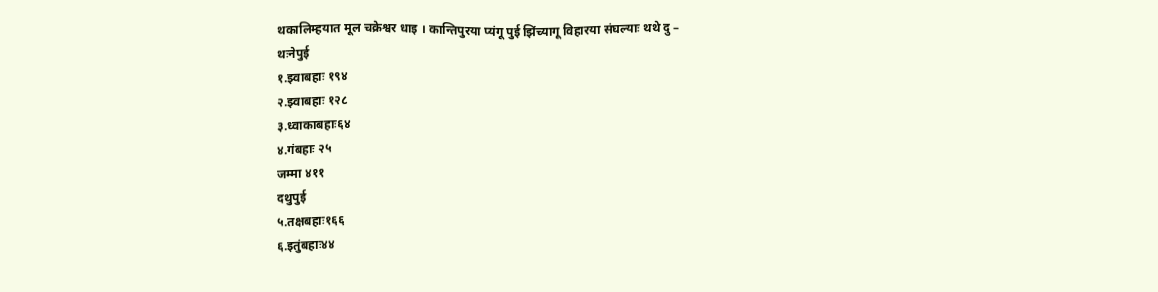थकालिम्हयात मूल चक्रेश्वर धाइ । कान्तिपुरया प्यंगू पुई झिंच्यागू विहारया संघल्याः थथे दु –
थःनेपुई
१.झ्वाबहाः १९४
२.झ्वाबहाः १२८
३.ध्वाकाबहाः६४
४.गंबहाः २५
जम्मा ४११
दथुपुई
५.तक्षबहाः१६६
६.इतुंबहाः४४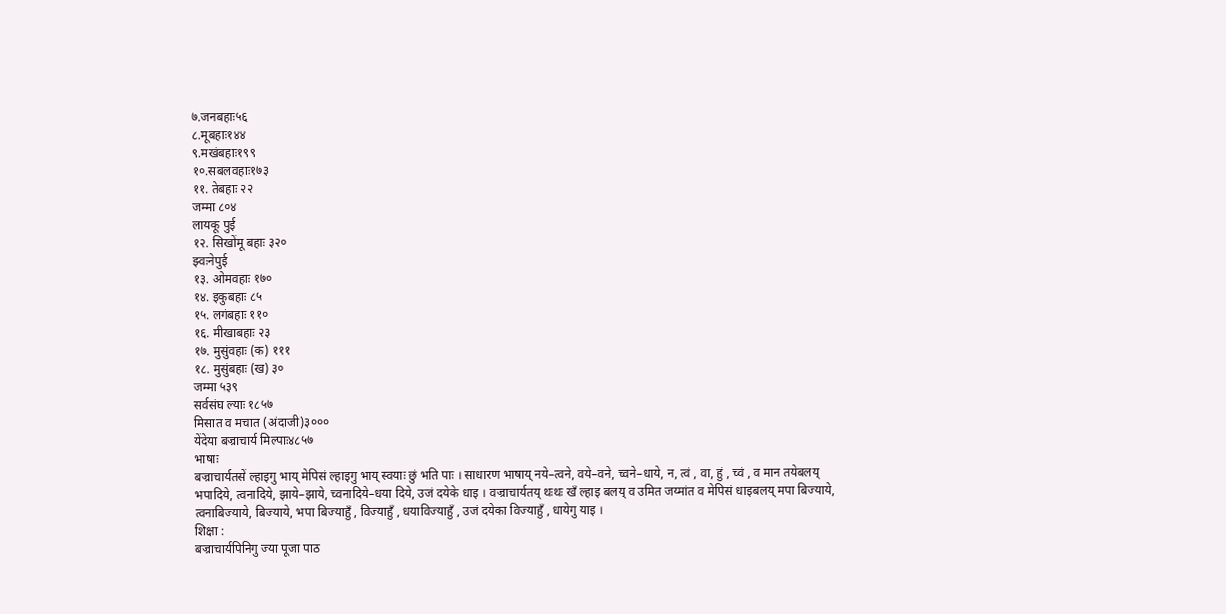७.जनबहाः५६
८.मूबहाः१४४
९.मखंबहाः१९९
१०.सबलवहाः१७३
११. तेबहाः २२
जम्मा ८०४
लायकू पुई
१२. सिखोंमू बहाः ३२०
झ्वःनेपुई
१३. ओमवहाः १७०
१४. इकुबहाः ८५
१५. लगंबहाः ११०
१६. मीखाबहाः २३
१७. मुसुंवहाः (क) १११
१८. मुसुंबहाः (ख) ३०
जम्मा ५३९
सर्वसंघ ल्याः १८५७
मिसात व मचात (अंदाजी)३०००
येंदेया बज्राचार्य मिल्पाः४८५७
भाषाः
बज्राचार्यतसें ल्हाइगु भाय् मेपिसं ल्हाइगु भाय् स्वयाः छुं भति पाः । साधारण भाषाय् नये–त्वने, वये–वने, च्वने–धाये, न, त्वं , वा, हुं , च्वं , व मान तयेबलय् भपादिये, त्वनादिये, झाये–झाये, च्वनादिये–धया दिये, उजं दयेके धाइ । वज्राचार्यतय् थःथः खँ ल्हाइ बलय् व उमित जय्मांत व मेपिसं धाइबलय् मपा बिज्याये, त्वनाबिज्याये, बिज्याये, भपा बिज्याहुँ , विज्याहुँ , धयाविज्याहुँ , उजं दयेका विज्याहुँ , धायेगु याइ ।
शिक्षा :
बज्राचार्यपिनिगु ज्या पूजा पाठ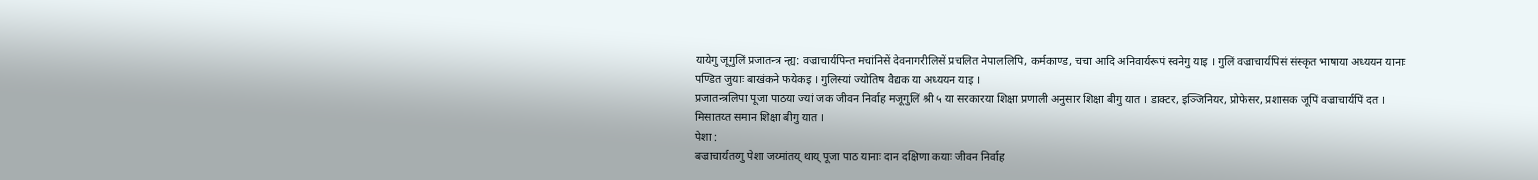यायेगु जूगुलिं प्रजातन्त्र न्ह्य: वज्राचार्यपिन्त मचांनिसें देवनागरीलिसें प्रचलित नेपाललिपि, कर्मकाण्ड, चचा आदि अनिवार्यरूपं स्वनेगु याइ । गुलिं वज्राचार्यपिसं संस्कृत भाषाया अध्ययन यानाः पण्डित जुयाः बाखंकने फयेकइ । गुलिस्यां ज्योतिष वैद्यक या अध्ययन याइ ।
प्रजातन्त्रलिपा पूजा पाठया ज्यां जक जीवन निर्वाह मजूगुलिं श्री ५ या सरकारया शिक्षा प्रणाली अनुसार शिक्षा बीगु यात । डाक्टर, इञ्जिनियर, प्रोफेसर, प्रशासक जूपिं वज्राचार्यपिं दत । मिसातय्त समान शिक्षा बीगु यात ।
पेशा :
बज्राचार्यतय्गु पेशा जय्मांतय् थाय् पूजा पाठ यानाः दान दक्षिणा कयाः जीवन निर्वाह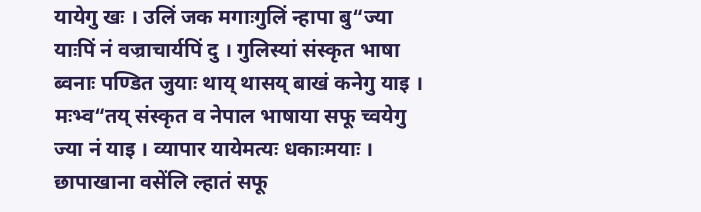यायेगु खः । उलिं जक मगाःगुलिं न्हापा बु“ज्या याःपिं नं वज्राचार्यपिं दु । गुलिस्यां संस्कृत भाषा ब्वनाः पण्डित जुयाः थाय् थासय् बाखं कनेगु याइ । मःभ्व“तय् संस्कृत व नेपाल भाषाया सफू च्वयेगु ज्या नं याइ । व्यापार यायेमत्यः धकाःमयाः । छापाखाना वसेंलि ल्हातं सफू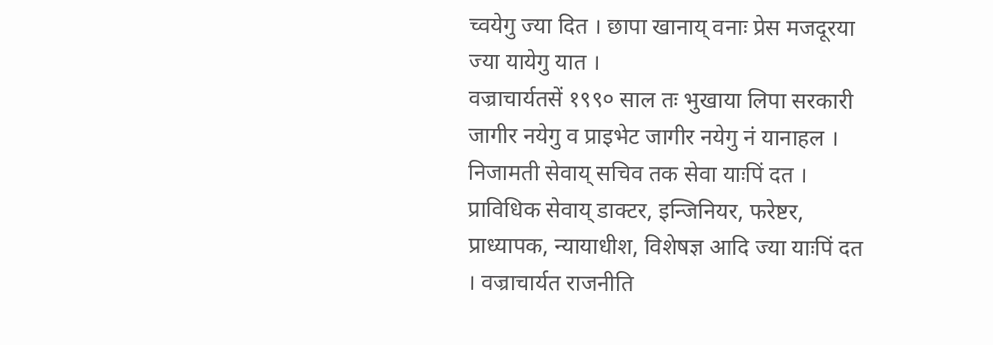च्वयेगु ज्या दित । छापा खानाय् वनाः प्रेस मजदूरया ज्या यायेगु यात ।
वज्राचार्यतसें १९९० साल तः भुखाया लिपा सरकारी जागीर नयेगु व प्राइभेट जागीर नयेगु नं यानाहल । निजामती सेवाय् सचिव तक सेवा याःपिं दत । प्राविधिक सेवाय् डाक्टर, इन्जिनियर, फरेष्टर, प्राध्यापक, न्यायाधीश, विशेषज्ञ आदि ज्या याःपिं दत । वज्राचार्यत राजनीति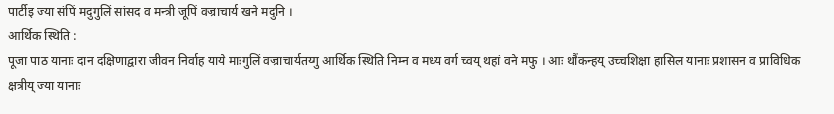पार्टीइ ज्या संपिं मदुगुलिं सांसद व मन्त्री जूपिं वज्राचार्य खने मदुनि ।
आर्थिक स्थिति :
पूजा पाठ यानाः दान दक्षिणाद्वारा जीवन निर्वाह याये माःगुलिं वज्राचार्यतय्गु आर्थिक स्थिति निम्न व मध्य वर्ग च्वय् थहां वने मफु । आः थौंकन्हय् उच्चशिक्षा हासिल यानाः प्रशासन व प्राविधिक क्षत्रीय् ज्या यानाः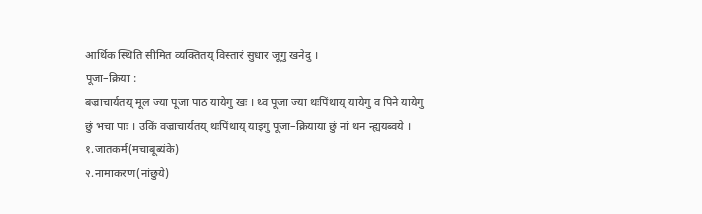आर्थिक स्थिति सीमित व्यक्तितय् विस्तारं सुधार जूगु खनेदु ।
पूजा–क्रिया :
बज्राचार्यतय् मूल ज्या पूजा पाठ यायेगु खः । थ्व पूजा ज्या थःपिंथाय् यायेगु व पिने यायेगु छुं भचा पाः । उकिं वज्राचार्यतय् थःपिंथाय् याइगु पूजा–क्रियाया छुं नां थन न्ह्ययब्वये ।
१.जातकर्म(मचाबूब्यंके)
२.नामाकरण(नांछुये)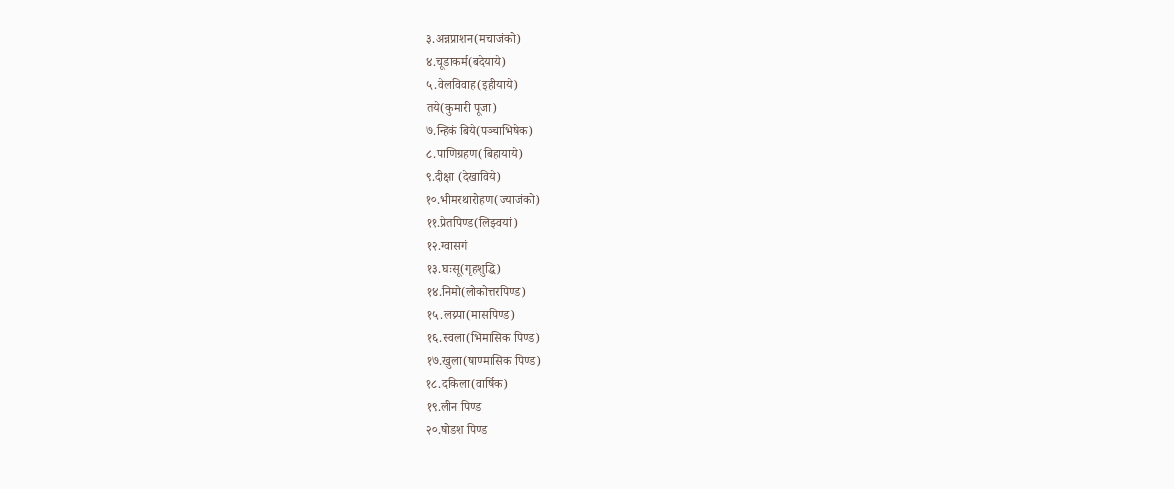३.अन्नप्राशन(मचाजंको)
४.चूडाकर्म(बदेयाये)
५.वेलविवाह(इहीयाये)
तये(कुमारी पूजा)
७.न्हिकं बिये(पञ्चाभिषेक)
८.पाणिग्रहण(बिहायाये)
९.दीक्षा (देखाविये)
१०.भीमरथारोहण(ज्याजंको)
११.प्रेतपिण्ड(लिझ्वयां)
१२.ग्वासगं
१३.घःसू(गृहशुद्धि)
१४.निमो(लोकोत्तरपिण्ड)
१५.लय्र्पा(मासपिण्ड)
१६.स्वला(भिमासिक पिण्ड)
१७.खुला(षाण्मासिक पिण्ड)
१८.दकिला(वार्षिक)
१९.लीन पिण्ड
२०.षोडश पिण्ड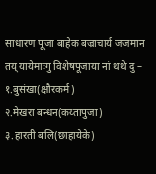साधारण पूजा बाहेक बज्राचार्य जजमान तय् यायेमाःगु विशेषपूजाया नां थथे दु –
१.बुसंखा(क्षौरकर्म)
२.मेखरा बन्धन(कय्तापुजा)
३.हारती बलि(छाहायेके)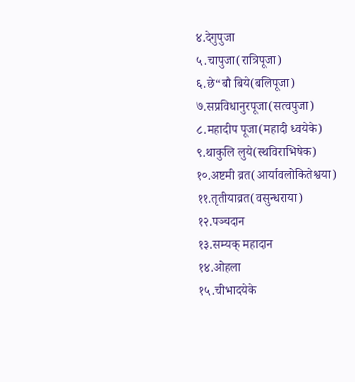४.देगुपुजा
५.चापुजा(रात्रिपूजा)
६.छे“बौ बिये(बलिपूजा)
७.सप्रविधानुरपूजा(सत्वपुजा)
८.महादीप पूजा(महादी ध्वयेके)
९.थाकुलि लुये(स्थविराभिषेक)
१०.अष्टमी व्रत(आर्यावलोकितेश्वया)
११.तृतीयाव्रत(वसुन्धराया)
१२.पञ्चदान
१३.सम्यक् महादान
१४.ओहला
१५.चीभादयेके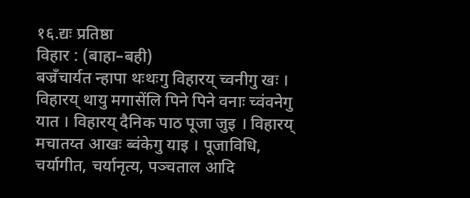१६.द्यः प्रतिष्ठा
विहार : (बाहा–बही)
बज्रँचार्यत न्हापा थःथःगु विहारय् च्वनीगु खः । विहारय् थायु मगासेंलि पिने पिने वनाः च्वंवनेगु यात । विहारय् दैनिक पाठ पूजा जुइ । विहारय् मचातय्त आखः ब्वंकेगु याइ । पूजाविधि, चर्यागीत, चर्यानृत्य, पञ्चताल आदि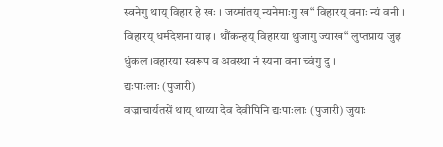स्वनेगु थाय् विहार हे खः । जय्मांतय् न्यनेमाःगु ख“ विहारय् वनाः न्यं वनी । विहारय् धर्मदेशना याइ । थौंकन्हय् विहारया थुजागु ज्याख“ लुप्तप्राय जुइ धुंकल ।वहारया स्वरूप व अवस्था नं स्यना वना च्वंगु दु ।
द्यःपाःलाः (पुजारी)
वज्राचार्यतसें थाय् थाय्या देव देवीपिनि द्यःपाःलाः (पुजारी) जुयाः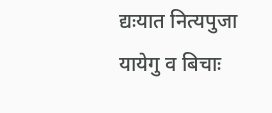द्यःयात नित्यपुजा यायेगु व बिचाः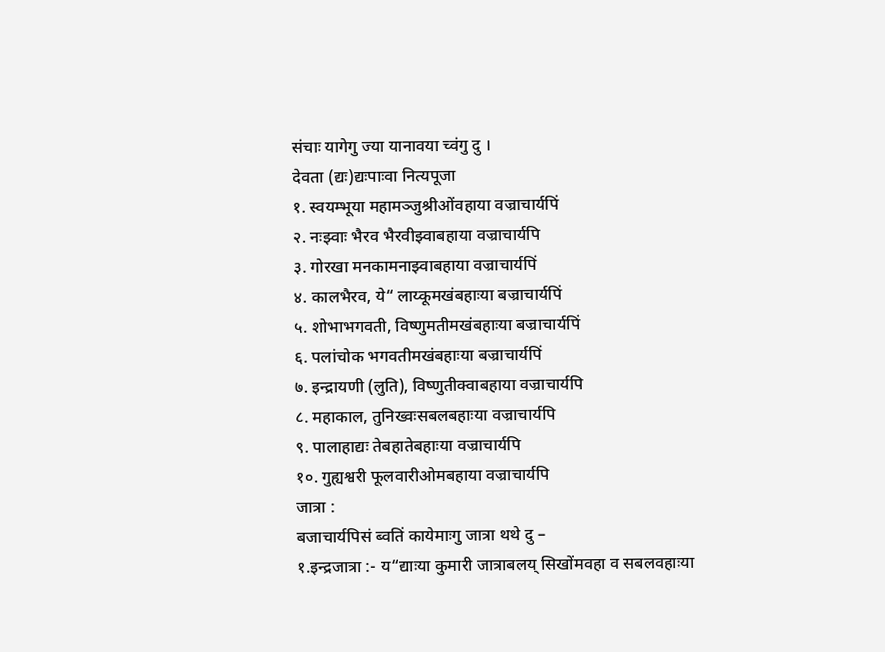संचाः यागेगु ज्या यानावया च्वंगु दु ।
देवता (द्यः)द्यःपाःवा नित्यपूजा
१. स्वयम्भूया महामञ्जुश्रीओंवहाया वज्राचार्यपिं
२. नःझ्वाः भैरव भैरवीझ्वाबहाया वज्राचार्यपि
३. गोरखा मनकामनाझ्वाबहाया वज्राचार्यपिं
४. कालभैरव, ये“ लाय्कूमखंबहाःया बज्राचार्यपिं
५. शोभाभगवती, विष्णुमतीमखंबहाःया बज्राचार्यपिं
६. पलांचोक भगवतीमखंबहाःया बज्राचार्यपिं
७. इन्द्रायणी (लुति), विष्णुतीक्वाबहाया वज्राचार्यपि
८. महाकाल, तुनिख्वःसबलबहाःया वज्राचार्यपि
९. पालाहाद्यः तेबहातेबहाःया वज्राचार्यपि
१०. गुह्यश्वरी फूलवारीओमबहाया वज्राचार्यपि
जात्रा :
बजाचार्यपिसं ब्वतिं कायेमाःगु जात्रा थथे दु –
१.इन्द्रजात्रा :- य“द्याःया कुमारी जात्राबलय् सिखोंमवहा व सबलवहाःया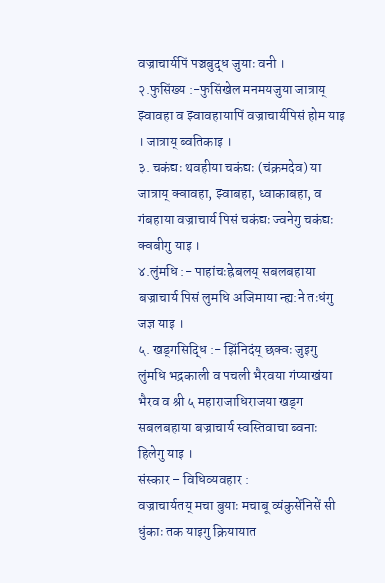वज्राचार्यपिं पञ्चबुद्ध जुयाः वनी ।
२.फुसिंख्य :-फुसिंखेल मनमयजुया जात्राय् झ्वावहा व झ्वावहायापिं वज्राचार्यपिसं होम याइ । जात्राय् ब्वतिकाइ ।
३. चकंद्यः थवहीया चकंद्यः (चंक्रमदेव) या जात्राय् क्वावहा, झ्वाबहा, ध्वाकाबहा, व गंबहाया वज्राचार्य पिसं चकंद्यः ज्वनेगु चकंद्यः क्वबीगु याइ ।
४.लुंमधि :- पाहांचःह्रेबलय् सबलबहाया बज्राचार्य पिसं लुमधि अजिमाया न्ह्य:ने तःधंगु जज्ञ याइ ।
५. खड्गसिद्धि :- झिंनिदंय् छक्वः जुइगु लुंमधि भद्रकाली व पचली भैरवया गंप्याखंया भैरव व श्री ५ महाराजाधिराजया खड्ग सबलबहाया बज्राचार्य स्वस्तिवाचा ब्वनाः हिलेगु याइ ।
संस्कार – विधिव्यवहार :
वज्राचार्यतय् मचा बुयाः मचाबू व्यंकुसेंनिसें सी धुंकाः तक याइगु क्रियायात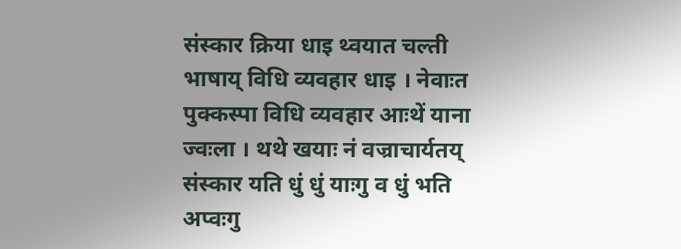संस्कार क्रिया धाइ थ्वयात चल्ती भाषाय् विधि व्यवहार धाइ । नेवाःत पुक्कस्पा विधि व्यवहार आःथें याना ज्वःला । थथे खयाः नं वज्राचार्यतय् संस्कार यति धुं धुं याःगु व धुं भति अप्वःगु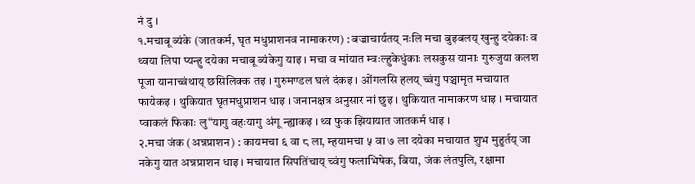नं दु ।
१.मचाबू ब्यंके (जातकर्म, घृत मधुप्राशनव नामाकरण) : बज्राचार्यतय् नःलि मचा बुइबलय् खुन्हु दयेकाः व थ्वया लिपा प्यन्हु दयेका मचाबू ब्यंकेगु याइ । मचा व मांयात म्वःल्हुकेधुंकाः लसकुस यानाः गुरुजुया कलश पूजा यानाच्वंथाय् छसिलिक्क तइ । गुरुमण्डल घलं दंकइ । ओंगलसि हलय् च्वंगु पञ्चामृत मचायात फायेकइ । थुकियात घृतमधुप्राशन धाइ । जनानक्षत्र अनुसार नां छुइ । थुकियात नामाकरण धाइ । मचायात प्वाकलं फिकाः लु“यागु वहःयागु अंगू न्ह्याकइ । थ्व फुक झियायात जातकर्म धाइ ।
२.मचा जंक (अन्नप्राशन) : कायमचा ६ वा ८ ला, म्हयामचा ५ वा ७ ला दयेका मचायात शुभ मुहुर्तय् जा नकेगु यात अन्नप्राशन धाइ । मचायात सिपतिंचाय् च्वंगु फलाभिषेक, बिया, जंक लंतपुलि, रक्षामा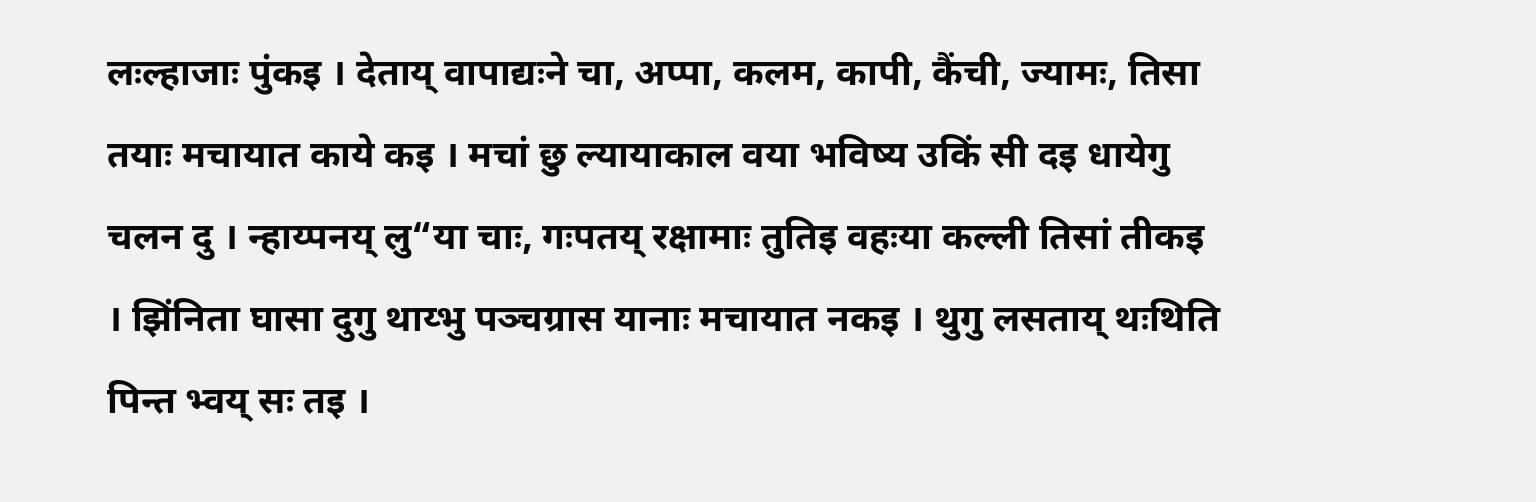लःल्हाजाः पुंकइ । देताय् वापाद्यःने चा, अप्पा, कलम, कापी, कैंची, ज्यामः, तिसा तयाः मचायात काये कइ । मचां छु ल्यायाकाल वया भविष्य उकिं सी दइ धायेगु चलन दु । न्हाय्पनय् लु“या चाः, गःपतय् रक्षामाः तुतिइ वहःया कल्ली तिसां तीकइ । झिंनिता घासा दुगु थाय्भु पञ्चग्रास यानाः मचायात नकइ । थुगु लसताय् थःथिति पिन्त भ्वय् सः तइ ।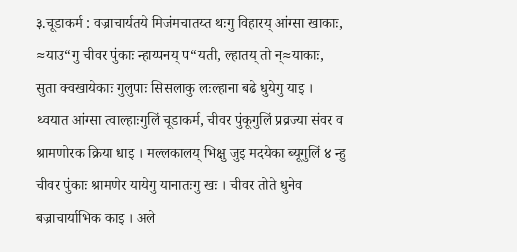३.चूडाकर्म : वज्राचार्यतये मिजंमचातय्त थःगु विहारय् आंग्सा खाकाः, ≈याउ“गु चीवर पुंकाः न्हाय्पनय् प“यती, ल्हातय् तो न्≈याकाः, सुता क्वखायेकाः गुलुपाः सिसलाकु लःल्हाना बढे धुयेगु याइ । थ्वयात आंग्सा त्वाल्हाःगुलिं चूडाकर्म, चीवर पुंकूगुलिं प्रव्रज्या संवर व श्रामणोरक क्रिया धाइ । मल्लकालय् भिक्षु जुइ मदयेका ब्यूगुलिं ४ न्हु चीवर पुंकाः श्रामणेर यायेगु यानातःगु खः । चीवर तोते धुनेव बज्राचार्याभिक काइ । अले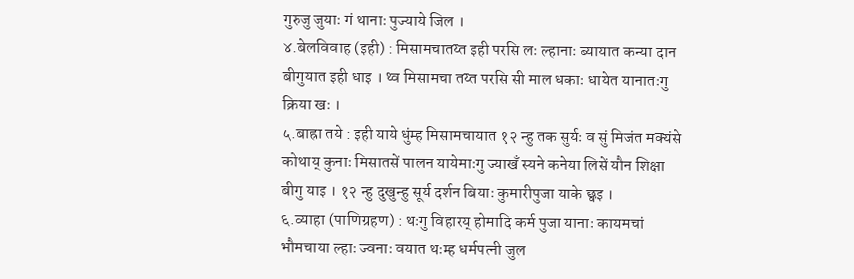गुरुजु जुयाः गं थानाः पुज्याये जिल ।
४.बेलविवाह (इही) : मिसामचातय्त इही परसि लः ल्हानाः ब्यायात कन्या दान बीगुयात इही धाइ । थ्व मिसामचा तय्त परसि सी माल धकाः धायेत यानातःगु क्रिया खः ।
५.बाह्रा तये : इही याये धुंम्ह मिसामचायात १२ न्हु तक सुर्यः व सुं मिजंत मक्यंसे कोथाय् कुनाः मिसातसें पालन यायेमाःगु ज्याखँ स्यने कनेया लिसें यौन शिक्षा बीगु याइ । १२ न्हु दुखुन्हु सूर्य दर्शन बियाः कुमारीपुजा याके छ्वइ ।
६.व्याहा (पाणिग्रहण) : थःगु विहारय् होमादि कर्म पुजा यानाः कायमचां भौमचाया ल्हाः ज्वनाः वयात थःम्ह धर्मपत्नी जुल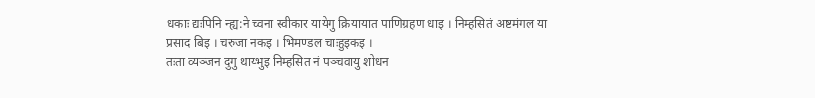धकाः द्यःपिनि न्ह्य:ने च्वना स्वीकार यायेगु क्रियायात पाणिग्रहण धाइ । निम्हसितं अष्टमंगल या प्रसाद बिइ । चरुजा नकइ । भिमण्डल चाःहुइकइ ।
तःता व्यञ्जन दुगु थाय्भुइ निम्हसित नं पञ्चवायु शोधन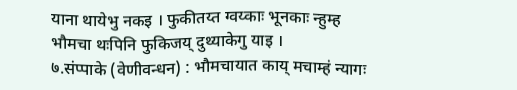याना थायेभु नकइ । फुकीतय्त ग्वय्काः भूनकाः न्हुम्ह भौमचा थःपिनि फुकिजय् दुथ्याकेगु याइ ।
७.संप्पाके (वेणीवन्धन) : भौमचायात काय् मचाम्हं न्यागः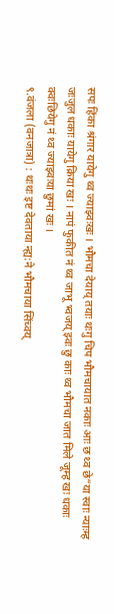सपः हिंका श्रंगार यायेगु थ्व ज्याझ्वःखः । भौमचा देयाय् तयाः थःगु चिप भौमचायात नकाः आः छ थ्व छे“या स्वाः न्याःम्ह जःजुल धकाः यायेगु क्रिया खः । नापं फुकीत नं थ्व जाभू भ्वजय् झ्वः छु काः थ्व भौमचा जात मिले जूम्ह खः धकाः क्वःछियेगु नं थ्व ज्याझ्वःया छुमां खः ।
९.वंजला (वनजात्रा) : थःथः इष्ट देवताया न्ह्य:ने भौमचाया सिंच्वय्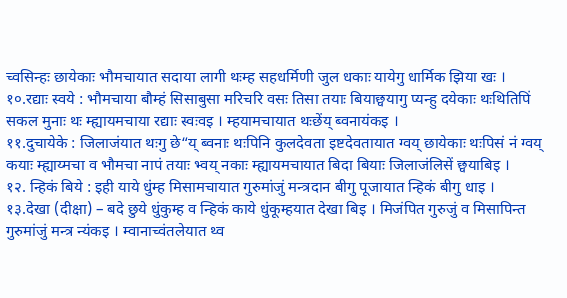च्वसिन्हः छायेकाः भौमचायात सदाया लागी थःम्ह सहधर्मिणी जुल धकाः यायेगु धार्मिक झिया खः ।
१०.रद्याः स्वये : भौमचाया बौम्हं सिसाबुसा मरिचरि वसः तिसा तयाः बियाछ्वयागु प्यन्हु दयेकाः थःथितिपिं सकल मुनाः थः म्ह्यायमचाया रद्याः स्वःवइ । म्हयामचायात थःछेंय् ब्वनायंकइ ।
११.दुचायेके : जिलाजंयात थःगु छे“य् ब्वनाः थःपिनि कुलदेवता इष्टदेवतायात ग्वय् छायेकाः थःपिसं नं ग्वय् कयाः म्ह्याय्मचा व भौमचा नापं तयाः भ्वय् नकाः म्ह्यायमचायात बिदा बियाः जिलाजंलिसें छ्वयाबिइ ।
१२. न्हिकं बिये : इही याये धुंम्ह मिसामचायात गुरुमांजुं मन्त्रदान बीगु पूजायात न्हिकं बीगु धाइ ।
१३.देखा (दीक्षा) – बदे छुये धुंकुम्ह व न्हिकं काये धुंकूम्हयात देखा बिइ । मिजंपित गुरुजुं व मिसापिन्त गुरुमांजुं मन्त्र न्यंकइ । म्वानाच्वंतलेयात थ्व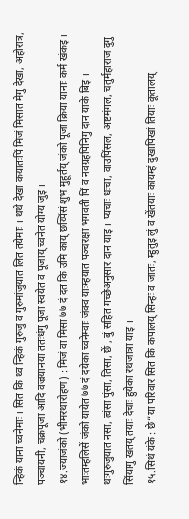न्हिकं याना च्वनेमाः । सित कि थ्व न्हिकं गुरुजु व गुरुमांजुयात लित तयेमाः । थथे देखा कयातःपिं मिजं मिसात मेगु देखा, अहोरात्र, पञ्चायनी, चक्रपूजा आदि वज्रयानया ततःधंगु पूजा स्वयेत व पूजाय् च्वनेत योग्य जुइ ।
१४.ज्याजंको (भीमरथारोहण) : मिजं वा मिसा ७७ दं दत कि उमि काय् छय्पिंसं शुभ मुहूर्तय् जंको पूजा क्रिया यानाः कर्म खंकइ । भाःतम्हलिसें जंको यायेत ७७ दं दयेका च्वनेम्वाः जंक्व याःम्हयात पञ्चरक्षा भगवती पिं व नवग्रहपिनिगु दान याके बिइ । थःगुरुजुयात नसा, त्वंसा पुंसा, तिसा, छें , बुं सहित गच्छेअनुसार दान याइ । प्यचाः धःचा, वाउपिंसल, अष्टमंगल, चतुर्महाराज दुगु सिंयागु खतय् तयाः देचाः हुयेका रथजात्रा याइ ।
१५.सिथं यंके : छे“या परिवार सित कि कपालय् सिन्हः व जातः, म्हुतुइ लुं व खेंतयाः कायम्हं दुखापिखां तियाः कूतालय्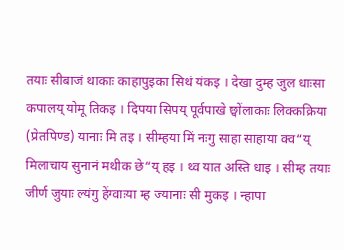तयाः सीबाजं थाकाः काहापुइका सिथं यंकइ । देखा दुम्ह जुल धाःसा कपालय् योमू तिकइ । दिपया सिपय् पूर्वपाखे छ्वोंलाकाः लिक्कक्रिया (प्रेतपिण्ड) यानाः मि तइ । सीम्हया मिं नःगु साहा साहाया क्व“य् मिलाचाय सुनानं मथीक छे“य् हइ । थ्व यात अस्ति धाइ । सीम्ह तयाः जीर्ण जुयाः ल्यंगु हेंग्वाःया म्ह ज्यानाः सी मुकइ । न्हापा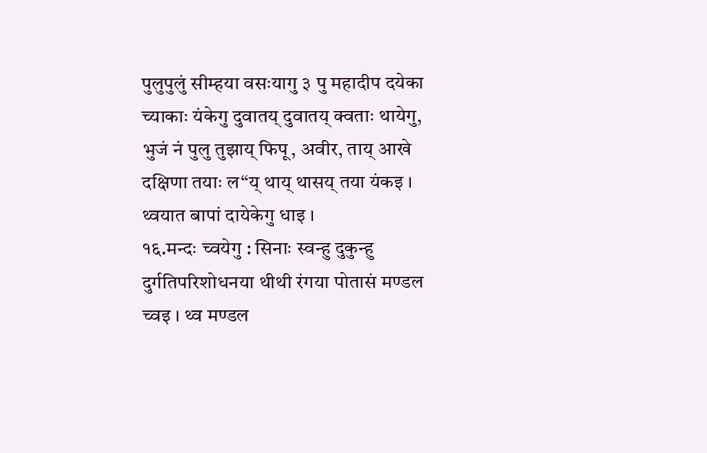पुलुपुलुं सीम्हया वसःयागु ३ पु महादीप दयेका च्याकाः यंकेगु दुवातय् दुवातय् क्वताः थायेगु, भुजं नं पुलु तुझाय् फिपू, अवीर, ताय् आखे दक्षिणा तयाः ल“य् थाय् थासय् तया यंकइ । थ्वयात बापां दायेकेगु धाइ ।
१६.मन्दः च्वयेगु : सिनाः स्वन्हु दुकुन्हु दुर्गतिपरिशोधनया थीथी रंगया पोतासं मण्डल च्वइ । थ्व मण्डल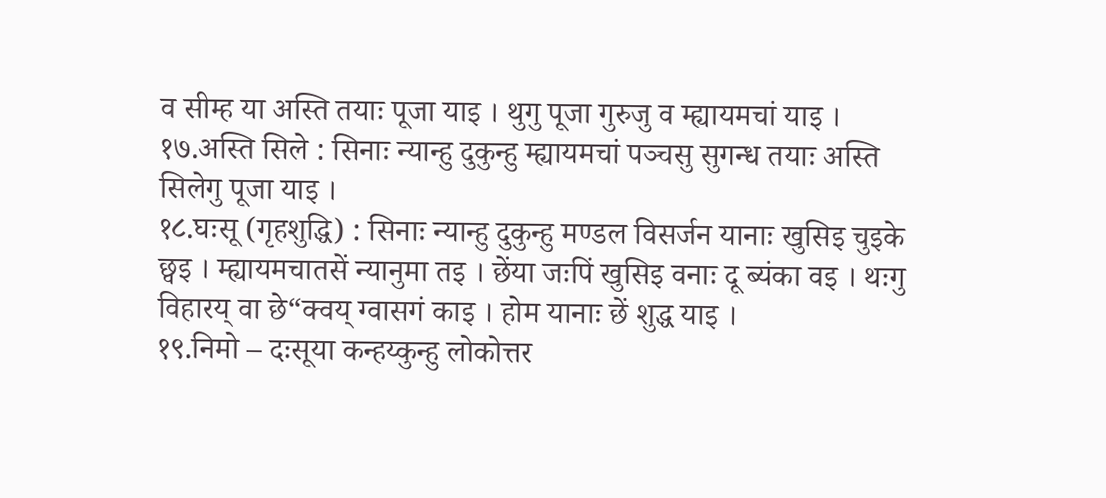व सीम्ह या अस्ति तयाः पूजा याइ । थुगु पूजा गुरुजु व म्ह्यायमचां याइ ।
१७.अस्ति सिले : सिनाः न्यान्हु दुकुन्हु म्ह्यायमचां पञ्चसु सुगन्ध तयाः अस्ति सिलेगु पूजा याइ ।
१८.घःसू (गृहशुद्धि) : सिनाः न्यान्हु दुकुन्हु मण्डल विसर्जन यानाः खुसिइ चुइके छ्वइ । म्ह्यायमचातसें न्यानुमा तइ । छेंया जःपिं खुसिइ वनाः दू ब्यंका वइ । थःगु विहारय् वा छे“क्वय् ग्वासगं काइ । होम यानाः छें शुद्ध याइ ।
१९.निमो – दःसूया कन्हय्कुन्हु लोकोत्तर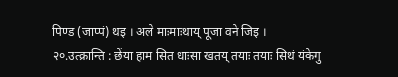पिण्ड (जाप्पं) थइ । अले माःमाःथाय् पूजा वने जिइ ।
२०.उत्क्रान्ति : छेंया हाम सित धाःसा खतय् तयाः तयाः सिथं यंकेगु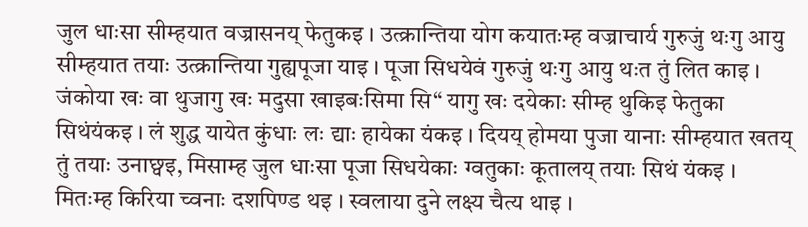जुल धाःसा सीम्हयात वज्रासनय् फेतुकइ । उत्क्रान्तिया योग कयातःम्ह वज्राचार्य गुरुजुं थःगु आयु सीम्हयात तयाः उत्क्रान्तिया गुह्यपूजा याइ । पूजा सिधयेवं गुरुजुं थःगु आयु थःत तुं लित काइ । जंकोया खः वा थुजागु खः मदुसा खाइबःसिमा सि“ यागु खः दयेकाः सीम्ह थुकिइ फेतुका सिथंयंकइ । लं शुद्ध यायेत कुंधाः लः द्याः हायेका यंकइ । दियय् होमया पुजा यानाः सीम्हयात खतय् तुं तयाः उनाछ्वइ, मिसाम्ह जुल धाःसा पूजा सिधयेकाः ग्वतुकाः कूतालय् तयाः सिथं यंकइ ।
मितःम्ह किरिया च्वनाः दशपिण्ड थइ । स्वलाया दुने लक्ष्य चैत्य थाइ ।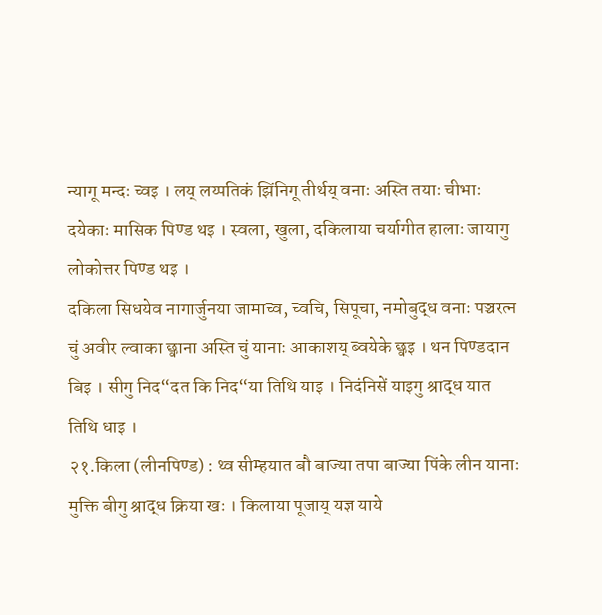न्यागू मन्दः च्वइ । लय् लय्पतिकं झिंनिगू तीर्थय् वनाः अस्ति तयाः चीभाः दयेकाः मासिक पिण्ड थइ । स्वला, खुला, दकिलाया चर्यागीत हालाः जायागु लोकोत्तर पिण्ड थइ ।
दकिला सिधयेव नागार्जुनया जामाच्व, च्वचि, सिपूचा, नमोबुद्ध वनाः पञ्चरत्न चुं अवीर ल्वाका छ्वाना अस्ति चुं यानाः आकाशय् ब्वयेके छ्वइ । थन पिण्डदान बिइ । सीगु निद“दत कि निद“या तिथि याइ । निदंनिसें याइगु श्राद्ध यात तिथि धाइ ।
२१.किला (लीनपिण्ड) : थ्व सीम्हयात बौ बाज्या तपा बाज्या पिंके लीन यानाः मुक्ति बीगु श्राद्ध क्रिया खः । किलाया पूजाय् यज्ञ याये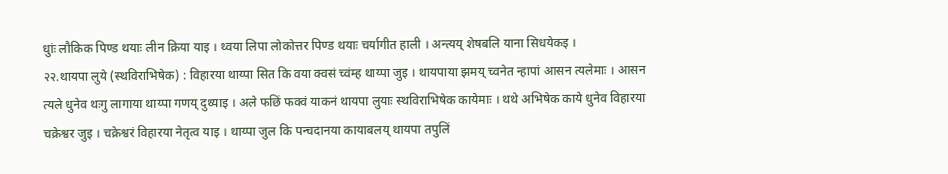धुांः लौकिक पिण्ड थयाः लीन क्रिया याइ । थ्वया लिपा लोकोत्तर पिण्ड थयाः चर्यागीत हाली । अन्त्यय् शेषबलि याना सिधयेकइ ।
२२.थायपा लुये (स्थविराभिषेक) : विहारया थाय्पा सित कि वया क्वसं च्वंम्ह थाय्पा जुइ । थायपाया झमय् च्वनेत न्हापां आसन त्यलेमाः । आसन त्यले धुनेव थःगु लागाया थाय्पा गणय् दुथ्याइ । अले फछिं फक्वं याकनं थायपा लुयाः स्थविराभिषेक कायेमाः । थथे अभिषेक काये धुनेव विहारया चक्रेश्वर जुइ । चक्रेश्वरं विहारया नेतृत्व याइ । थाय्पा जुल कि पन्चदानया कायाबलय् थायपा तपुलिं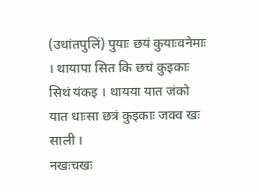(उधांतपुलिं) पुयाः छयं कुयाःवनेमाः । थायापा सित कि छचं कुइकाः सिथं यंकइ । थायया यात जंको यात धाःसा छत्रं कुइकाः जक्व खः साली ।
नखःचखः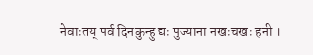नेवाःतय् पर्व दिनकुन्हु द्यः पुज्याना नखःचखः हनी ।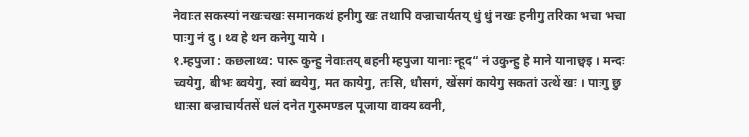नेवाःत सकस्यां नखःचखः समानकथं हनीगु खः तथापि वज्राचार्यतय् धुं धुं नखः हनीगु तरिका भचा भचा पाःगु नं दु । थ्व हे थन कनेगु याये ।
१.म्हपुजा : कछलाथ्व: पारू कुन्हु नेवाःतय् बहनी म्हपुजा यानाः न्हूद“ नं उकुन्हु हे माने यानाछ्वइ । मन्दः च्वयेगु, बीभः ब्वयेगु, स्वां ब्वयेगु, मत कायेगु, तःसि, धौसगं, खेंसगं कायेगु सकतां उत्थें खः । पाःगु छु धाःसा बज्राचार्यतसें धलं दनेत गुरुमण्डल पूजाया वाक्य ब्वनी,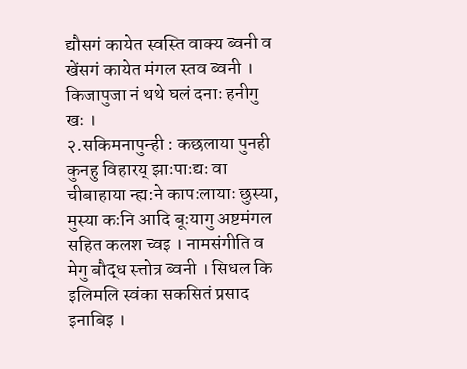द्यौसगं कायेत स्वस्ति वाक्य ब्वनी व खेंसगं कायेत मंगल स्तव ब्वनी । किजापुजा नं थथे घलं दनाः हनीगु खः ।
२.सकिमनापुन्ही : कछलाया पुनही कुनहु विहारय् झाःपाःद्यः वा चीबाहाया न्ह्य:ने कापःलायाः छुस्या, मुस्या कःनि आदि बूःयागु अष्टमंगल सहित कलश च्वइ । नामसंगीति व मेगु बौद्ध स्त्तोत्र ब्वनी । सिधल कि इलिमलि स्वंका सकसितं प्रसाद इनाबिइ ।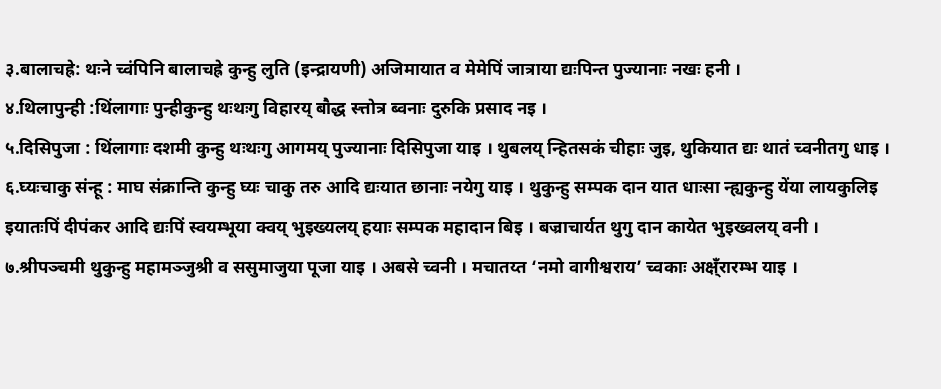३.बालाचह्रे: थःने च्वंपिनि बालाचह्रे कुन्हु लुति (इन्द्रायणी) अजिमायात व मेमेपिं जात्राया द्यःपिन्त पुज्यानाः नखः हनी ।
४.थिलापुन्ही :थिंलागाः पुन्हीकुन्हु थःथःगु विहारय् बौद्ध स्त्तोत्र ब्वनाः दुरुकि प्रसाद नइ ।
५.दिसिपुजा : थिंलागाः दशमी कुन्हु थःथःगु आगमय् पुज्यानाः दिसिपुजा याइ । थुबलय् न्हितसकं चीहाः जुइ, थुकियात द्यः थातं च्वनीतगु धाइ ।
६.घ्यःचाकु संन्हू : माघ संक्रान्ति कुन्हु घ्यः चाकु तरु आदि द्यःयात छानाः नयेगु याइ । थुकुन्हु सम्पक दान यात धाःसा न्ह्यकुन्हु येंया लायकुलिइ इयातःपिं दीपंकर आदि द्यःपिं स्वयम्भूया क्वय् भुइख्यलय् हयाः सम्पक महादान बिइ । बज्राचार्यत थुगु दान कायेत भुइख्वलय् वनी ।
७.श्रीपञ्चमी थुकुन्हु महामञ्जुश्री व ससुमाजुया पूजा याइ । अबसे च्वनी । मचातय्त ‘नमो वागीश्वराय’ च्वकाः अक्ष्ँरारम्भ याइ ।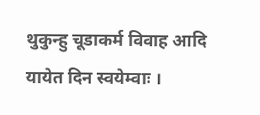थुकुन्हु चूडाकर्म विवाह आदि यायेत दिन स्वयेम्वाः ।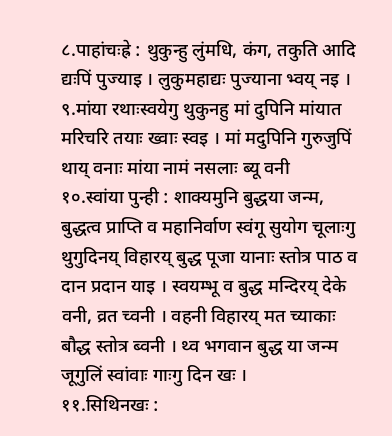८.पाहांचःह्रे : थुकुन्हु लुंमधि, कंग, तकुति आदि द्यःपिं पुज्याइ । लुकुमहाद्यः पुज्याना भ्वय् नइ ।
९.मांया रथाःस्वयेगु थुकुनहु मां दुपिनि मांयात मरिचरि तयाः ख्वाः स्वइ । मां मदुपिनि गुरुजुपिं थाय् वनाः मांया नामं नसलाः ब्यू वनी
१०.स्वांया पुन्ही : शाक्यमुनि बुद्धया जन्म, बुद्धत्व प्राप्ति व महानिर्वाण स्वंगू सुयोग चूलाःगु थुगुदिनय् विहारय् बुद्ध पूजा यानाः स्तोत्र पाठ व दान प्रदान याइ । स्वयम्भू व बुद्ध मन्दिरय् देके वनी, व्रत च्वनी । वहनी विहारय् मत च्याकाः बौद्ध स्तोत्र ब्वनी । थ्व भगवान बुद्ध या जन्म जूगुलिं स्वांवाः गाःगु दिन खः ।
११.सिथिनखः :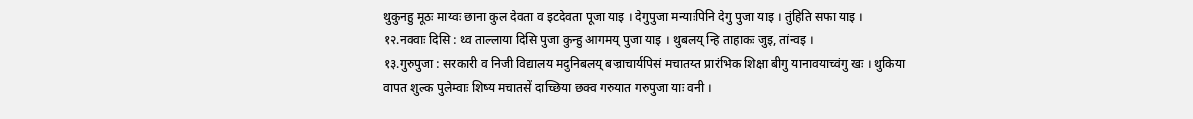थुकुनहु मूठः माय्वः छाना कुल देवता व इटदेवता पूजा याइ । देगुपुजा मन्याःपिनि देगु पुजा याइ । तुंहिति सफा याइ ।
१२.नक्वाः दिसि : थ्व ताल्लाया दिसि पुजा कुन्हु आगमय् पुजा याइ । थुबलय् न्हि ताहाकः जुइ, तांन्वइ ।
१३.गुरुपुजा : सरकारी व निजी विद्यालय मदुनिबलय् बज्राचार्यपिसं मचातय्त प्रारंभिक शिक्षा बीगु यानावयाच्वंगु खः । थुकिया वापत शुल्क पुलेम्वाः शिष्य मचातसें दाच्छिया छक्व गरुयात गरुपुजा याः वनी ।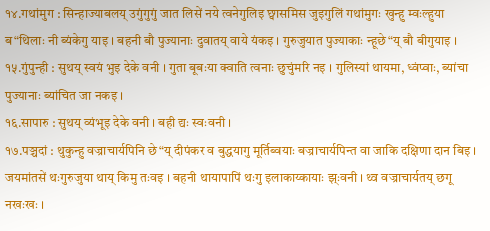१४.गथांमुग : सिन्हाज्याबलय् उगुंगुगुं जात लिसें नये त्वनेगुलिइ छ्वासमिस जुइगुलिं गथांमुगः खुन्हु म्वःल्हुया ब“थिलाः नी ब्यंकेगु याइ । बहनी बौ पुज्यानाः दुवातय् वाये यंकइ । गुरुजुयात पुज्याकाः न्हूछे“य् बौ बीगुयाइ ।
१५.गुंपुन्ही : सुथय् स्वयं भुइ देके वनी । गुता बूबःया क्वाति त्वनाः छुचुंमरि नइ । गुलिस्यां थायमा, ध्वंप्वाः, ब्यांचा पुज्यानाः ब्यांचित जा नकइ ।
१६.सापारु : सुथय् व्यंभूइ देके वनी । बही द्यः स्वःवनी ।
१७.पञ्चदां : थुकुन्हु वज्राचार्यपिनि छे“य् दीपंकर व बुद्धयागु मूर्तिब्वयाः बज्राचार्यपिन्त वा जाकि दक्षिणा दान बिइ । जयमांतसें थःगुरुजुया थाय् किमु तःवइ । बहनी थायापापिं थःगु इलाकाय्कायाः झ्ःवनी । थ्व वज्राचार्यतय् छगू नखःखः ।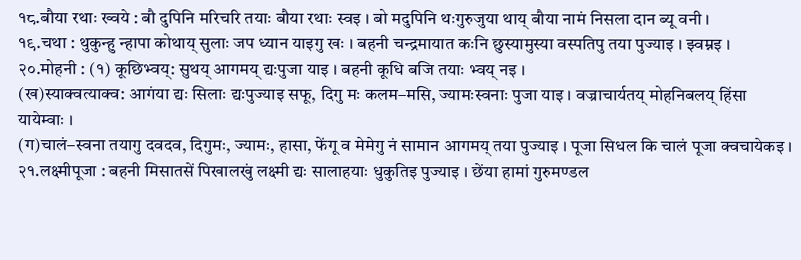१८.बौया रथाः ख्वये : बौ दुपिनि मरिचरि तयाः बौया रथाः स्वइ । बो मदुपिनि थःगुरुजुया थाय् बौया नामं निसला दान ब्यू वनी ।
१९.चथा : थुकुन्हु न्हापा कोथाय् सुलाः जप ध्यान याइगु खः । बहनी चन्द्रमायात कःनि छुस्यामुस्या वस्पतिपु तया पुज्याइ । झ्वम्नइ ।
२०.मोहनी : (१) कूछिभ्वय्: सुथय् आगमय् द्यःपुजा याइ । बहनी कूधि बजि तयाः भ्वय् नइ ।
(ख)स्याक्वत्याक्व: आगंया द्यः सिलाः द्यःपुज्याइ सफू, दिगु मः कलम–मसि, ज्यामःस्वनाः पुजा याइ । वज्राचार्यतय् मोहनिबलय् हिंसा यायेम्वाः ।
(ग)चालं–स्वना तयागु दवदव, दिगुमः, ज्यामः, हासा, फेंगू व मेमेगु नं सामान आगमय् तया पुज्याइ । पूजा सिधल कि चालं पूजा क्वचायेकइ ।
२१.लक्ष्मीपूजा : बहनी मिसातसें पिखालखुं लक्ष्मी द्यः सालाहयाः धुकुतिइ पुज्याइ । छेंया हामां गुरुमण्डल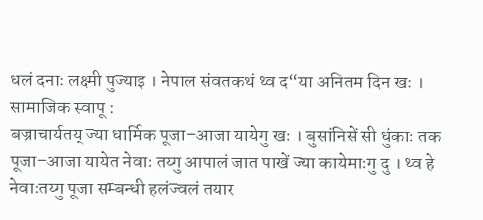धलं दनाः लक्ष्मी पुज्याइ । नेपाल संवतकथं थ्व द“या अनितम दिन खः ।
सामाजिक स्वापू :
बज्राचार्यतय् ज्या धार्मिक पूजा–आजा यायेगु खः । बुसांनिसें सी धुंकाः तक पूजा–आजा यायेत नेवाः तय्गु आपालं जात पाखें ज्या कायेमाःगु दु । थ्व हे नेवाःतय्गु पूजा सम्बन्धी हलंज्वलं तयार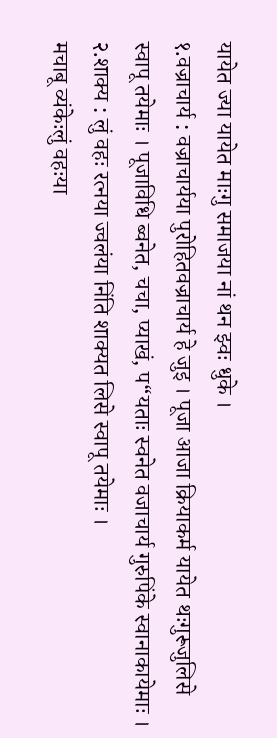यायेत ज्या यायेत माःगु समाजया नां थन झ्वः धुके ।
१.वज्राचार्य : वज्राचार्यया पुरोहितवज्राचार्य हे जुइ । पूजा आजा क्रियाकर्म यायेत थःगुरूजुलिसे स्वापू तयेमाः । पूजाविधि ब्वनेत, चचा, प्याखं, प“यताः स्वनेत वजाचार्य गुरुपिंके स्वानाकायेमाः ।
२.शाक्य : लुं वहः रत्नया ज्वलंया निंति शाक्यत लिसे स्वापू तयेमाः ।
मचाबू व्यंकेःलुं वहःया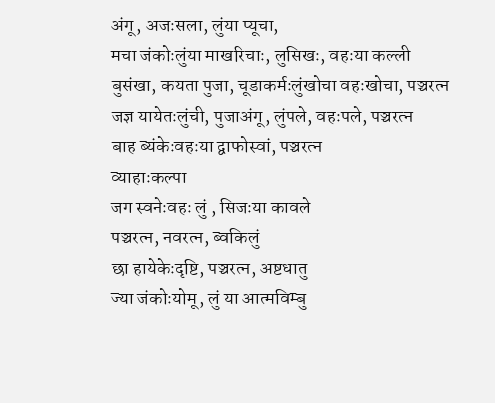अंगू, अजःसला, लुंया प्यूचा,
मचा जंकोःलुंया माखरिचाः, लुसिखः, वहःया कल्ली
बुसंखा, कयता पुजा, चूडाकर्मःलुंखोचा वहःखोचा, पञ्चरत्न
जज्ञ यायेतःलुंची, पुजाअंगू, लुंपले, वहःपले, पञ्चरत्न
बाह ब्यंकेःवहःया द्वाफोस्वां, पञ्चरत्न
व्याहाःकल्पा
जग स्वनेःवहः लुं , सिजःया कावले
पञ्चरत्न, नवरत्न, ब्वकिलुं
छा हायेकेःदृष्टि, पञ्चरत्न, अष्टधातु
ज्या जंकोःयोमू, लुं या आत्मविम्बु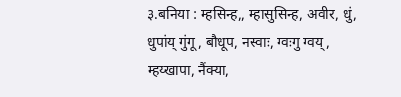३.बनिया : म्हसिन्ह,, म्हासुसिन्ह, अवीर, धुं, धुपांय् गुंगू, बौधूप, नस्वाः, ग्वःगु ग्वय्, म्हय्खापा, नैंक्या,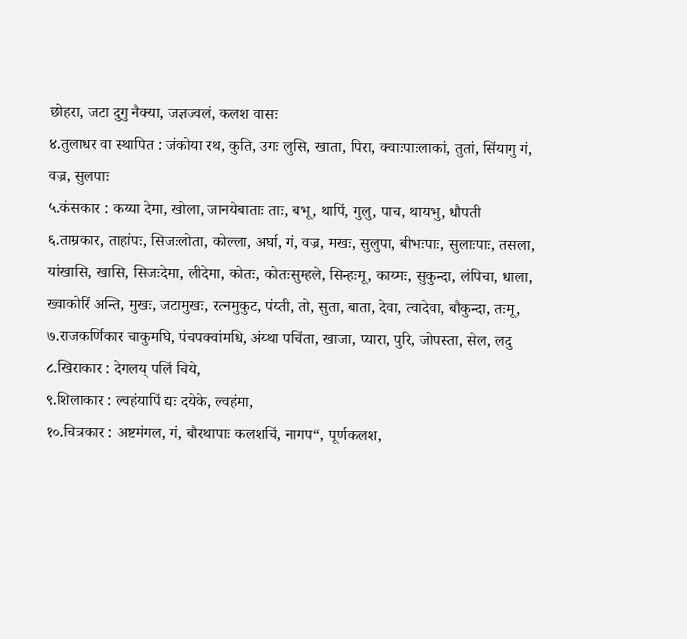छोहरा, जटा दुगु नैक्या, जज्ञज्वलं, कलश वासः
४.तुलाधर वा स्थापित : जंकोया रथ, कुति, उगः लुसि, खाता, पिरा, क्वाःपाःलाकां, तुतां, सिंयागु गं, वज्र, सुलपाः
५.कंसकार : कय्या देमा, खोला, जानयेबाताः ताः, बभू, थापिं, गुलु, पाच, थायभु, धौपती
६.ताम्रकार, ताहांपः, सिजःलोता, कोल्ला, अर्घा, गं, वज्र, मखः, सुलुपा, बीभःपाः, सुलाःपाः, तसला, यांखासि, खासि, सिजःदेमा, लीदेमा, कोतः, कोतःसुम्हले, सिन्हःमू, काय्मः, सुकुन्दा, लंपिचा, धाला, ख्वाकोरिं अन्ति, मुखः, जटामुखः, रत्नमुकुट, पंय्ती, तो, सुता, बाता, देवा, त्वादेवा, बौकुन्दा, तःमू,
७.राजकर्णिकार चाकुमघि, पंचपक्वांमधि, अंय्था पचिंता, खाजा, प्यारा, पुरि, जोपस्ता, सेल, लदु
८.खिराकार : देगलय् पलिं चिये,
९.शिलाकार : ल्वहंयापिं द्यः दयेके, ल्वहंमा,
१०.चित्रकार : अष्टमंगल, गं, बौरथापाः कलशचिं, नागप“, पूर्णकलश,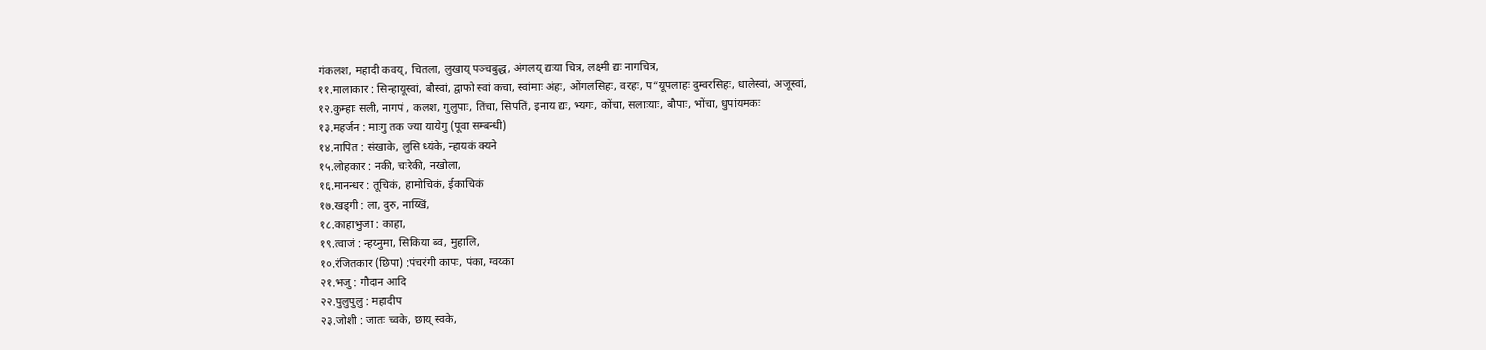गंकलश, महादी कवय्, चितला, लुखाय् पञ्चबुद्ध, अंगलय् द्यःया चित्र, लक्ष्मी द्यः नागचित्र,
११.मालाकार : सिन्हायूस्वां, बौस्वां, द्वाफो स्वां कचा, स्वांमाः अंहः, ओंगलसिहः, वरहः, प“यूपलाहः दुम्वरसिहः, धालेस्वां, अजूस्वां,
१२.कुम्हाः सली, नागपं , कलश, गुलुपाः, तिंचा, सिपतिं, इनाय द्यः, भ्यगः, कोंचा, सलाःयाः, बौपाः, भोंचा, धुपांयमकः
१३.महर्जन : माःगु तक ज्या यायेगु (पूवा सम्बन्धी)
१४.नापित : संखाके, लुसि ध्यंके, न्हायकं क्यने
१५.लोहकार : नकी, चःरेकी, नखोला,
१६.मानन्धर : तूचिकं, हामोचिकं, ईकाचिकं
१७.खड्गी : ला, दुरु, नाय्खिं,
१८.काहाभुजा : काहा,
१९.त्वाजं : न्हय्नुमा, सिकिया ब्व, मुहालि,
१०.रंजितकार (छिपा) :पंचरंगी कापः, पंका, ग्वय्का
२१.भजु : गौदान आदि
२२.पुलुपुलु : महादीप
२३.जोशी : जातः च्वके, छाय् स्वके,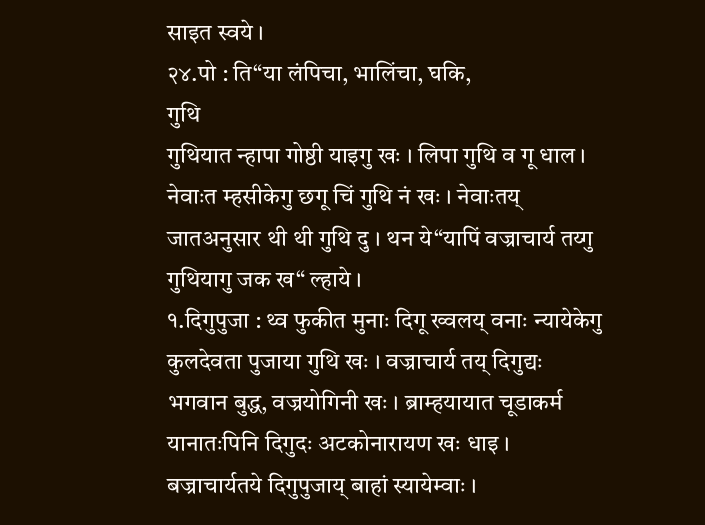साइत स्वये ।
२४.पो : ति“या लंपिचा, भालिंचा, घकि,
गुथि
गुथियात न्हापा गोष्ठी याइगु खः । लिपा गुथि व गू धाल । नेवाःत म्हसीकेगु छगू चिं गुथि नं खः । नेवाःतय् जातअनुसार थी थी गुथि दु । थन ये“यापिं वज्राचार्य तय्गु गुथियागु जक ख“ ल्हाये ।
१.दिगुपुजा : थ्व फुकीत मुनाः दिगू ख्वलय् वनाः न्यायेकेगु कुलदेवता पुजाया गुथि खः । वज्राचार्य तय् दिगुद्यः भगवान बुद्ध, वज्रयोगिनी खः । ब्राम्हयायात चूडाकर्म यानातःपिनि दिगुदः अटकोनारायण खः धाइ । बज्राचार्यतये दिगुपुजाय् बाहां स्यायेम्वाः ।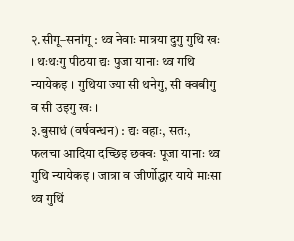२.सीगू–सनांगू : थ्व नेवाः मात्रया दुगु गुथि खः । थःथःगु पीठया द्यः पुजा यानाः थ्व गथि न्यायेकइ । गुथिया ज्या सी थनेगु, सी क्वबीगु व सी उइगु खः ।
३.बुसाधं (वर्षवन्धन) : द्यः वहाः, सतः, फलचा आदिया दच्छिइ छक्वः पूजा यानाः थ्व गुथि न्यायेकइ । जात्रा व जीर्णोद्धार याये माःसा थ्व गुथिं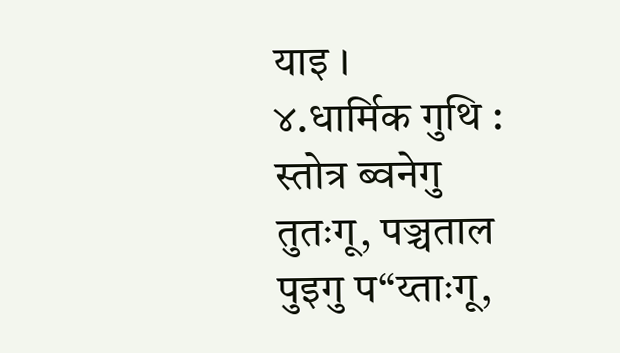याइ ।
४.धार्मिक गुथि : स्तोत्र ब्वनेगु तुतःगू, पञ्चताल पुइगु प“य्ताःगू,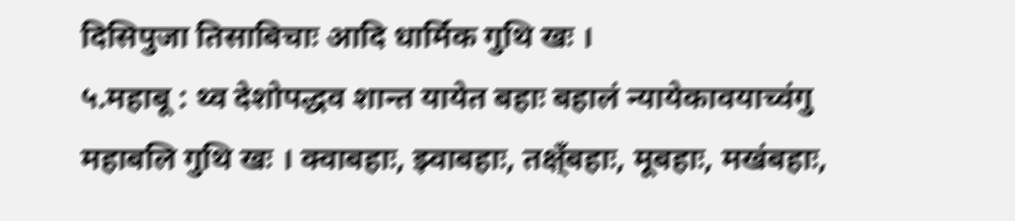दिसिपुजा तिसाबिचाः आदि धार्मिक गुथि खः ।
५.महाबू : थ्व देशोपद्धव शान्त यायेत बहाः बहालं न्यायेकावयाच्वंगु महाबलि गुथि खः । क्वाबहाः, झ्वाबहाः, तक्ष्ँबहाः, मूबहाः, मखंबहाः,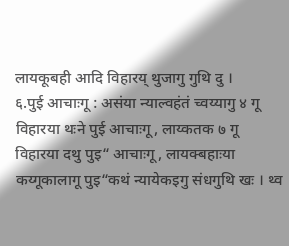लायकूबही आदि विहारय् थुजागु गुथि दु ।
६.पुई आचाःगू : असंया न्याल्वहंतं च्वय्यागु ४ गू विहारया थःने पुई आचाःगू, लाय्कतक ७ गू विहारया दथु पुइ“ आचाःगू, लायक्बहाःया कय्गूकालागू पुइ“कथं न्यायेकइगु संधगुथि खः । थ्व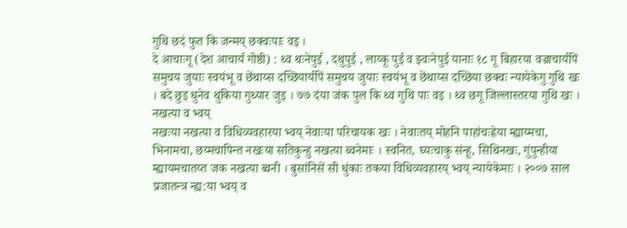गुथि छदं फुत कि जन्मय् छक्वःपाः वइ ।
दे आचाःगू (देश आचार्य गोष्ठी) : थ्व थःनेपुई , दथुपुई , लाय्कू पुई व झ्वःनेपुई यानाः १८ गू बिहारया वज्राचार्यपिं समुचय जुयाः स्वयंभू व छेंथाय्स दच्छियार्यपिं समुचय जुयाः स्वयंभू व छेंथाय्स दच्छिया छक्वः न्यायेकेगु गुथि खः । बदे छुइ धुनेव थुकिया गुथ्यार जुइ । ७७ दंया जंक पुल कि थ्व गुथि पाः वइ । थ्व छगू जिल्लास्तरया गुथि खः ।
नखत्या व भ्वय्
नखःया नखत्या व विधिव्यवहारया भ्वय् नेवाःया परिचायक खः । नेवाःतय् मोहनि पाहांचःह्रेया म्ह्याय्मचा, भिनामचा, छय्मचापिन्त नखःया सतिकुन्हु नखत्या ब्वनेमाः । स्वनित, घ्यःचाकु संन्हू, सिथिनखः, गुंपुन्हीया म्ह्यायमचातय्त जक नखत्या ब्वनी । बुसांनिसें सी धुंकाः तकया विधिव्यवहारय् भ्वय् न्यायेकेमाः । २००७ साल प्रजातन्त्र न्ह्य:या भ्वय् व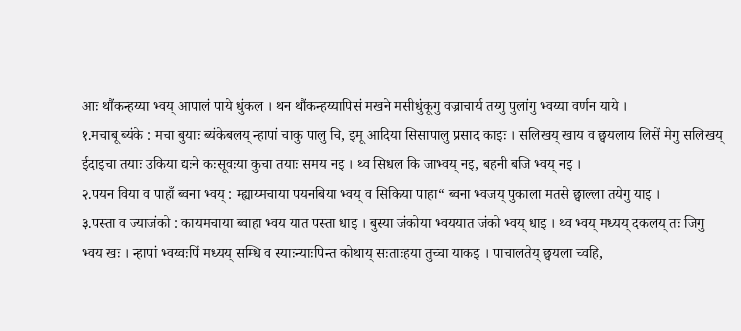आः थौंकन्हय्या भ्वय् आपालं पाये धुंकल । थन थौंकन्हय्यापिसं मखने मसीधुंकूगु वज्राचार्य तय्गु पुलांगु भ्वय्या वर्णन याये ।
१.मचाबू ब्यंके : मचा बुयाः ब्यंकेबलय् न्हापां चाकु पालु चि, इमू आदिया सिसापालु प्रसाद काइः । सलिखय् खाय व छ्वयलाय लिसें मेगु सलिखय् ईदाइचा तयाः उकिया द्यःने कःसूवःया कुचा तयाः समय नइ । थ्व सिधल कि जाभ्वय् नइ, बहनी बजि भ्वय् नइ ।
२.पयन विया व पाहाँ ब्वना भ्वय् : म्ह्याय्मचाया पयनबिया भ्वय् व सिकिया पाहा“ ब्वना भ्वजय् पुकाला मतसे छ्वाल्ला तयेगु याइ ।
३.पस्ता व ज्याजंको : कायमचाया ब्वाहा भ्वय यात पस्ता धाइ । बुस्या जंकोया भ्वययात जंको भ्वय् धाइ । थ्व भ्वय् मध्यय् दकलय् तः जिगु भ्वय खः । न्हापां भ्वय्वःपिं मध्यय् सम्धि व स्याःन्याःपिन्त कोथाय् सःताःहया तुच्चा याकइ । पाचालतेय् छ्वयला च्वहि,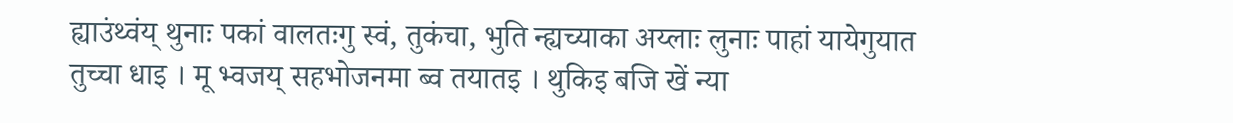ह्याउंथ्वंय् थुनाः पकां वालतःगु स्वं, तुकंचा, भुति न्ह्यच्याका अय्लाः लुनाः पाहां यायेगुयात तुच्चा धाइ । मू भ्वजय् सहभोजनमा ब्व तयातइ । थुकिइ बजि खें न्या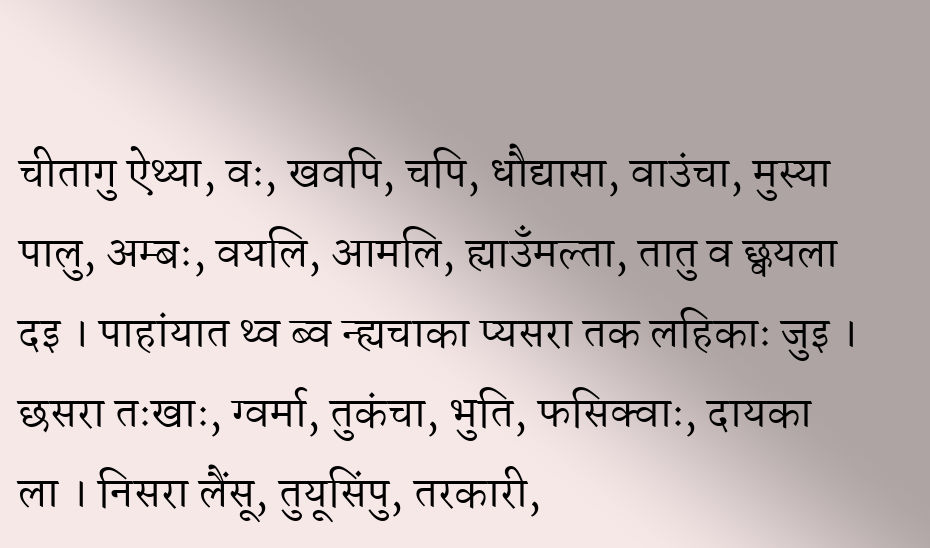चीतागु ऐथ्या, वः, खवपि, चपि, धौद्यासा, वाउंचा, मुस्या पालु, अम्बः, वयलि, आमलि, ह्याउँमल्ता, तातु व छ्वयला दइ । पाहांयात थ्व ब्व न्ह्यचाका प्यसरा तक लहिकाः जुइ । छसरा तःखाः, ग्वर्मा, तुकंचा, भुति, फसिक्वाः, दायका ला । निसरा लैंसू, तुयूसिंपु, तरकारी,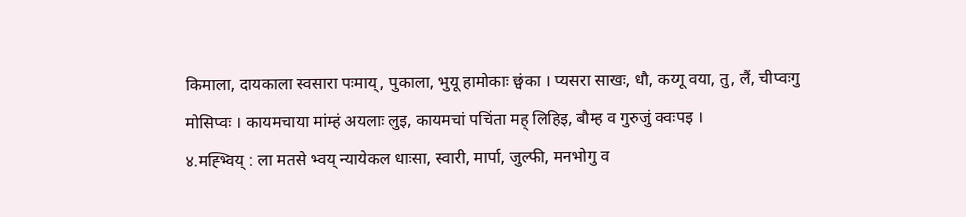किमाला, दायकाला स्वसारा पःमाय्, पुकाला, भुयू हामोकाः छ्वंका । प्यसरा साखः, धौ, कय्गू वया, तु, लैं, चीप्वःगु मोसिप्वः । कायमचाया मांम्हं अयलाः लुइ, कायमचां पचिंता मह् लिहिइ, बौम्ह व गुरुजुं क्वःपइ ।
४.मह्भ्विय् : ला मतसे भ्वय् न्यायेकल धाःसा, स्वारी, मार्पा, जुल्फी, मनभोगु व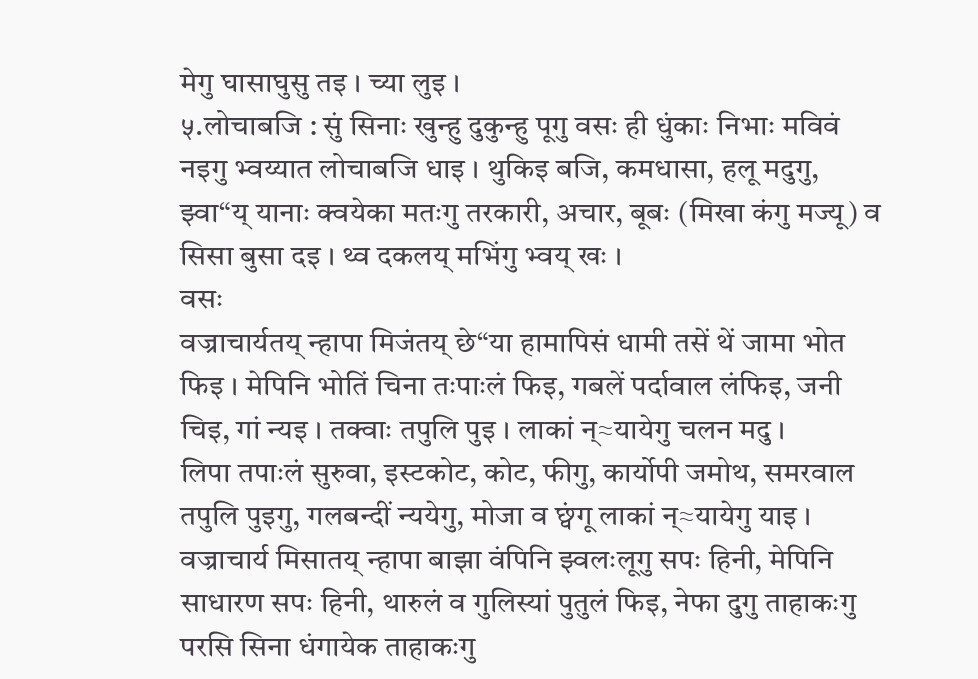मेगु घासाघुसु तइ । च्या लुइ ।
५.लोचाबजि : सुं सिनाः खुन्हु दुकुन्हु पूगु वसः ही धुंकाः निभाः मविवं नइगु भ्वय्यात लोचाबजि धाइ । थुकिइ बजि, कमधासा, हलू मदुगु, झ्वा“य् यानाः क्वयेका मतःगु तरकारी, अचार, बूबः (मिखा कंगु मज्यू) व सिसा बुसा दइ । थ्व दकलय् मभिंगु भ्वय् खः ।
वसः
वज्राचार्यतय् न्हापा मिजंतय् छे“या हामापिसं धामी तसें थें जामा भोत फिइ । मेपिनि भोतिं चिना तःपाःलं फिइ, गबलें पर्दावाल लंफिइ, जनी चिइ, गां न्यइ । तक्वाः तपुलि पुइ । लाकां न्≈यायेगु चलन मदु ।
लिपा तपाःलं सुरुवा, इस्टकोट, कोट, फीगु, कार्योपी जमोथ, समरवाल तपुलि पुइगु, गलबन्दीं न्ययेगु, मोजा व छ्वंगू लाकां न्≈यायेगु याइ ।
वज्राचार्य मिसातय् न्हापा बाझा वंपिनि झ्वलःलूगु सपः हिनी, मेपिनि साधारण सपः हिनी, थारुलं व गुलिस्यां पुतुलं फिइ, नेफा दुगु ताहाकःगु परसि सिना धंगायेक ताहाकःगु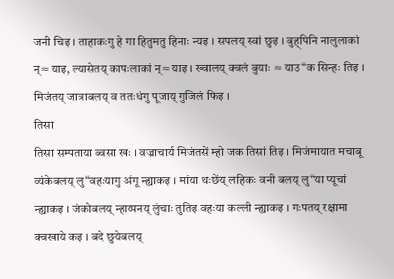जनी चिइ । ताहाकःगु हे गा हितुमतु हिनाः न्यइ । सपलय् स्वां छुइ । बुह्पिनि नालुलाकां न्≈याइ, ल्यासेतय् कापःलाकां न्≈याइ । ख्वालय् क्वलं बुयाः ≈याउ“क सिन्हः तिइ ।
मिजंतय् जात्राबलय् व ततःधंगु पूजाय् गुजिलं फिइ ।
तिसा
तिसा सम्पताया ब्वसा खः । वज्राचार्य मिजंतसें म्हो जक तिसां तिइ । मिजंमायात मचाबू व्यंकेबलय् लु“वहःयागु अंगू न्ह्याकइ । मांया थःछेंय् लहिकः वनी बलय् लु“या प्यूचां न्ह्याकइ । जंकोबलय् न्हाय्पनय् लुंचाः तुतिइ वहःया कल्ली न्ह्याकइ । गःपतय् रक्षामा क्वखाये कइ । बदे छुयेबलय्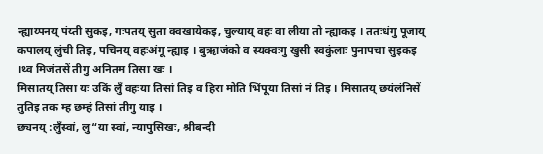न्ह्याय्पनय् पंय्ती सुकइ, गःपतय् सुता क्वखायेकइ, चुल्याय् वहः वा लीया तो न्ह्याकइ । ततःधंगु पूजाय् कपालय् लुंची तिइ, पचिनय् वहःअंगू न्ह्याइ । बुऋाजंको व स्यक्वःगु खुसी स्वकुंलाः पुनापचा सुइकइ ।थ्व मिजंतसें तीगु अनितम तिसा खः ।
मिसातय् तिसा यः उकिं लुँ वहःया तिसां तिइ व हिरा मोति भिंपूया तिसां नं तिइ । मिसातय् छयंलंनिसें तुतिइ तक म्ह छम्हं तिसां तीगु याइ ।
छ्यनय् :लुँस्वां, लु“या स्वां, न्यापुसिखः, श्रीबन्दी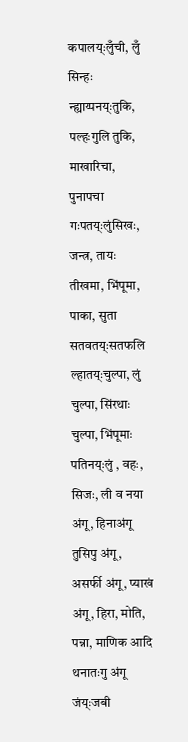कपालय्ःलुँची, लुँ सिन्हः
न्ह्याय्पनय्ःतुकि, पल्हःगुलि तुकि, माखारिचा, पुनापचा
गःपतय्ःलुंसिखः, जन्त्र, तायः तीखमा, भिंपूमा, पाका, सुता
सतवतय्ःसतफलि
ल्हातय्ःचुल्पा, लुं चुल्पा, सिंरथाः चुल्पा, भिंपूमाः
पतिनय्ःलुं , वहः, सिजः, ली व नया अंगू, हिनाअंगू
तुसिपु अंगू, असर्फी अंगू, प्याखं अंगू, हिरा, मोति, पन्ना, माणिक आदि थनातःगु अंगू
जंय्ःजबी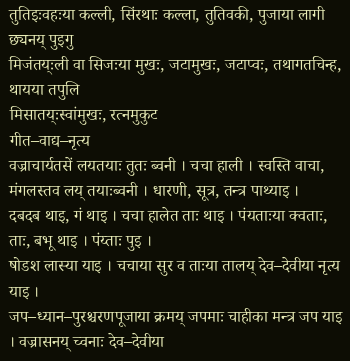तुतिइःवहःया कल्ली, सिंरथाः कल्ला, तुतिवकी, पुजाया लागी छ्यनय् पुइगु
मिजंतय्ःली वा सिजःया मुखः, जटामुखः, जटाप्वः, तथागतचिन्ह, थायया तपुलि
मिसातय्ःस्वांमुखः, रत्नमुकुट
गीत–वाद्य–नृत्य
वज्राचार्यतसें लयतयाः तुतः ब्वनी । चचा हाली । स्वस्ति वाचा, मंगलस्तव लय् तयाःब्वनी । धारणी, सूत्र, तन्त्र पाथ्याइ ।
दबदब थाइ, गं थाइ । चचा हालेत ताः थाइ । पंयताःया क्वताः, ताः, बभू थाइ । पंय्ताः पुइ ।
षोडश लास्या याइ । चचाया सुर व ताःया तालय् देव–देवीया नृत्य याइ ।
जप–ध्यान–पुरश्चरणपूजाया क्रमय् जपमाः चाहीका मन्त्र जप याइ । वज्रासनय् च्वनाः देव–देवीया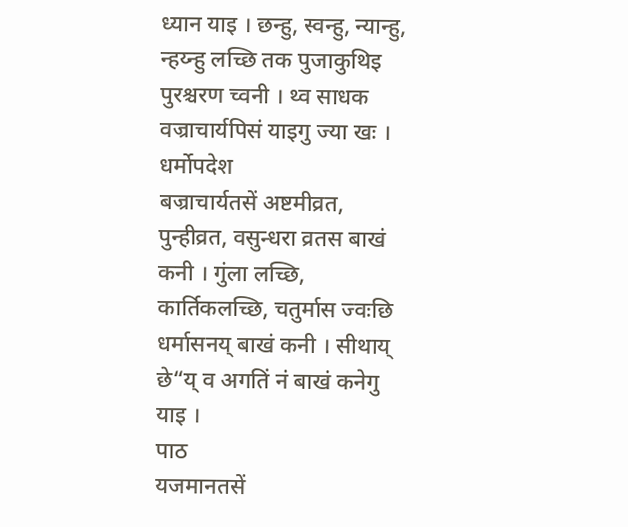ध्यान याइ । छन्हु, स्वन्हु, न्यान्हु, न्हय्न्हु लच्छि तक पुजाकुथिइ पुरश्चरण च्वनी । थ्व साधक वज्राचार्यपिसं याइगु ज्या खः ।
धर्मोपदेश
बज्राचार्यतसें अष्टमीव्रत, पुन्हीव्रत, वसुन्धरा व्रतस बाखं कनी । गुंला लच्छि, कार्तिकलच्छि, चतुर्मास ज्वःछि धर्मासनय् बाखं कनी । सीथाय् छे“य् व अगतिं नं बाखं कनेगु याइ ।
पाठ
यजमानतसें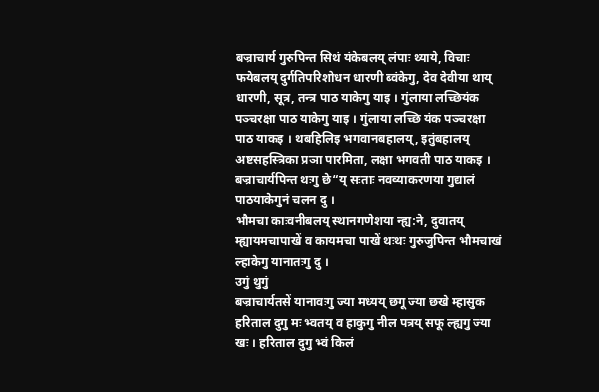बज्राचार्य गुरुपिन्त सिथं यंकेबलय् लंपाः थ्याये, विचाः फयेबलय् दुर्गतिपरिशोधन धारणी ब्वंकेगु, देव देवीया थाय् धारणी, सूत्र, तन्त्र पाठ याकेगु याइ । गुंलाया लच्छियंक पञ्चरक्षा पाठ याकेगु याइ । गुंलाया लच्छि यंक पञ्चरक्षा पाठ याकइ । थबहिलिइ भगवानबहालय्, इतुंबहालय् अष्टसहस्त्रिका प्रञा पारमिता, लक्षा भगवती पाठ याकइ । बज्राचार्यपिन्त थःगु छे“य् सःताः नवव्याकरणया गुद्यालं पाठयाकेगुनं चलन दु ।
भौमचा काःवनीबलय् स्थानगणेशया न्ह्य:ने, दुवातय् म्ह्यायमचापाखें व कायमचा पाखें थःथः गुरुजुपिन्त भौमचाखं ल्हाकेगु यानातःगु दु ।
उगुं थुगुं
बज्राचार्यतसें यानावःगु ज्या मध्यय् छगू ज्या छखे म्हासुक हरिताल दुगु मः भ्वतय् व हाकुगु नील पत्रय् सफू ल्ह्यगु ज्या खः । हरिताल दुगु भ्वं किलं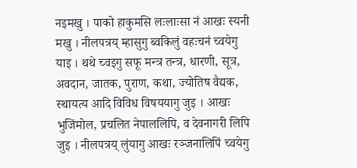नइमखु । पाको हाकुमसि लःलाःसा नं आखः स्यनी मखु । नीलपत्रय् म्हासुगु ब्वकिलुं वहःचनं च्वयेगु याइ । थथे च्वइगु सफू मन्त्र तन्त्र, धारणी, सूत्र, अवदान, जातक, पुराण, कथा, ज्योतिष वैद्यक, स्थायत्य आदि विविध विषययागु जुइ । आखः भुजिंमोल, प्रचलित नेपाललिपि, व देवनागरी लिपि जुइ । नीलपत्रय् लुंयागु आखः रञ्जनालिपिं च्वयेगु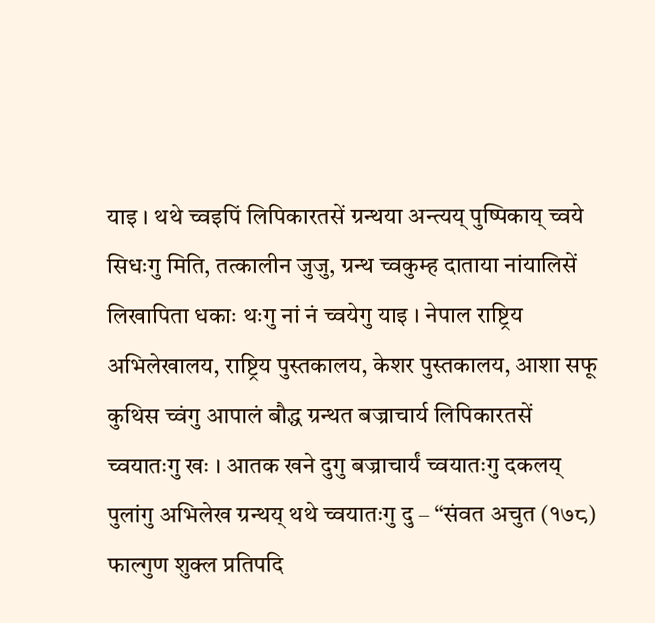याइ । थथे च्वइपिं लिपिकारतसें ग्रन्थया अन्त्यय् पुष्पिकाय् च्वये सिधःगु मिति, तत्कालीन जुजु, ग्रन्थ च्वकुम्ह दाताया नांयालिसें लिखापिता धकाः थःगु नां नं च्वयेगु याइ । नेपाल राष्ट्रिय अभिलेखालय, राष्ट्रिय पुस्तकालय, केशर पुस्तकालय, आशा सफू कुथिस च्वंगु आपालं बौद्ध ग्रन्थत बज्राचार्य लिपिकारतसें च्वयातःगु खः । आतक खने दुगु बज्राचार्यं च्वयातःगु दकलय् पुलांगु अभिलेख ग्रन्थय् थथे च्वयातःगु दु – “संवत अचुत (१७८) फाल्गुण शुक्ल प्रतिपदि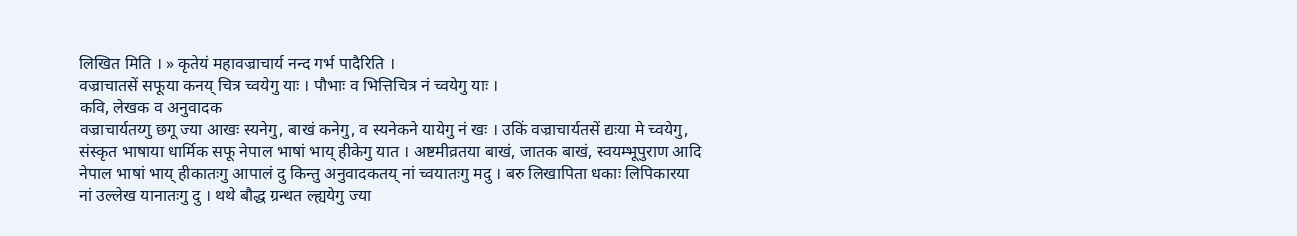लिखित मिति । » कृतेयं महावज्राचार्य नन्द गर्भ पादैरिति ।
वज्राचातसें सफूया कनय् चित्र च्वयेगु याः । पौभाः व भित्तिचित्र नं च्वयेगु याः ।
कवि, लेखक व अनुवादक
वज्राचार्यतय्गु छगू ज्या आखः स्यनेगु, बाखं कनेगु, व स्यनेकने यायेगु नं खः । उकिं वज्राचार्यतसें द्यःया मे च्वयेगु, संस्कृत भाषाया धार्मिक सफू नेपाल भाषां भाय् हीकेगु यात । अष्टमीव्रतया बाखं, जातक बाखं, स्वयम्भूपुराण आदि नेपाल भाषां भाय् हीकातःगु आपालं दु किन्तु अनुवादकतय् नां च्वयातःगु मदु । बरु लिखापिता धकाः लिपिकारया नां उल्लेख यानातःगु दु । थथे बौद्ध ग्रन्थत ल्ह्ययेगु ज्या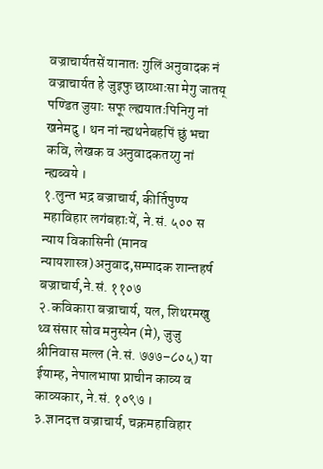वज्राचार्यतसें यानातः गुलिं अनुवादक नं वज्राचार्यत हे जुइफु छाय्धाःसा मेगु जातय् पण्डित जुयाः सफू ल्ह्ययातःपिनिगु नां खनेमदु । थन नां न्ह्यथनेबहपिं छुं भचा कवि, लेखक व अनुवादकतय्गु नां न्ह्यब्वये ।
१.लुन्त भद्र बज्राचार्य, कीर्तिपुण्य महाविहार लगंबहाःयें, ने.सं. ५०० स न्याय विकासिनी (मानव न्यायशास्त्र)अनुवाद,सम्पादक शान्तहर्ष बज्राचार्य,ने.सं. ११०७
२.कविकारा बज्राचार्य, यल, शिथरमखु थ्व संसार सोव मनुस्येन (मे), जुजु श्रीनिवास मल्ल (ने.सं. ७७७–८०५) या ईयाम्ह, नेपालभाषा प्राचीन काव्य व काव्यकार, ने.सं. १०९७ ।
३.ज्ञानदत्त वज्राचार्य, चक्रमहाविहार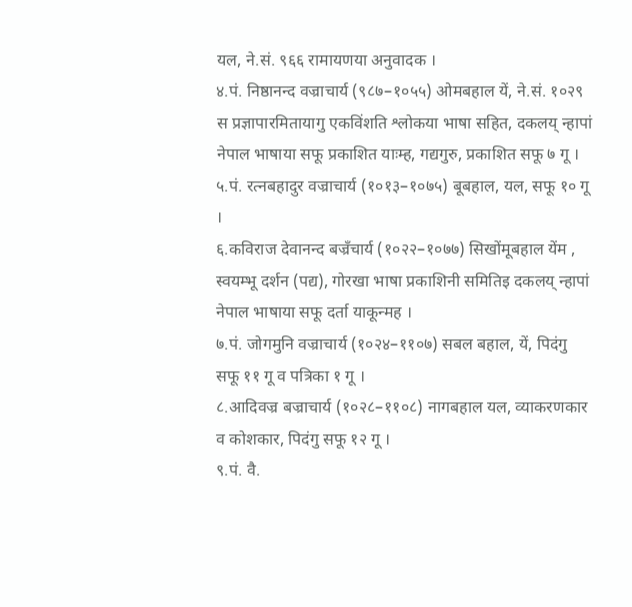यल, ने.सं. ९६६ रामायणया अनुवादक ।
४.पं. निष्ठानन्द वज्राचार्य (९८७–१०५५) ओमबहाल यें, ने.सं. १०२९ स प्रज्ञापारमितायागु एकविंशति श्लोकया भाषा सहित, दकलय् न्हापां नेपाल भाषाया सफू प्रकाशित याःम्ह, गद्यगुरु, प्रकाशित सफू ७ गू ।
५.पं. रत्नबहादुर वज्राचार्य (१०१३–१०७५) बूबहाल, यल, सफू १० गू ।
६.कविराज देवानन्द बज्रँचार्य (१०२२–१०७७) सिखोंमूबहाल येंम , स्वयम्भू दर्शन (पद्य), गोरखा भाषा प्रकाशिनी समितिइ दकलय् न्हापां नेपाल भाषाया सफू दर्ता याकून्मह ।
७.पं. जोगमुनि वज्राचार्य (१०२४–११०७) सबल बहाल, यें, पिदंगु सफू ११ गू व पत्रिका १ गू ।
८.आदिवज्र बज्राचार्य (१०२८–११०८) नागबहाल यल, व्याकरणकार व कोशकार, पिदंगु सफू १२ गू ।
९.पं. वै.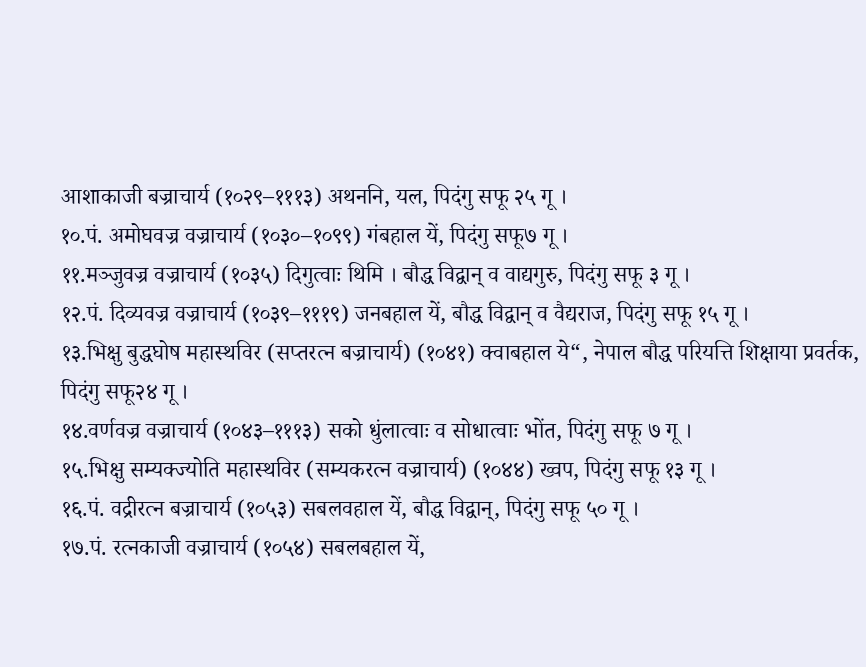आशाकाजी बज्राचार्य (१०२९–१११३) अथननि, यल, पिदंगु सफू २५ गू ।
१०.पं. अमोघवज्र वज्राचार्य (१०३०–१०९९) गंबहाल यें, पिदंगु सफू७ गू ।
११.मञ्जुवज्र वज्राचार्य (१०३५) दिगुत्वाः थिमि । बौद्ध विद्वान् व वाद्यगुरु, पिदंगु सफू ३ गू ।
१२.पं. दिव्यवज्र वज्राचार्य (१०३९–१११९) जनबहाल यें, बौद्ध विद्वान् व वैद्यराज, पिदंगु सफू १५ गू ।
१३.भिक्षु बुद्धघोष महास्थविर (सप्तरत्न बज्राचार्य) (१०४१) क्वाबहाल ये“, नेपाल बौद्ध परियत्ति शिक्षाया प्रवर्तक, पिदंगु सफू२४ गू ।
१४.वर्णवज्र वज्राचार्य (१०४३–१११३) सको धुंलात्वाः व सोधात्वाः भोंत, पिदंगु सफू ७ गू ।
१५.भिक्षु सम्यक्ज्योति महास्थविर (सम्यकरत्न वज्राचार्य) (१०४४) ख्वप, पिदंगु सफू १३ गू ।
१६.पं. वद्रीरत्न बज्राचार्य (१०५३) सबलवहाल यें, बौद्ध विद्वान्, पिदंगु सफू ५० गू ।
१७.पं. रत्नकाजी वज्राचार्य (१०५४) सबलबहाल यें,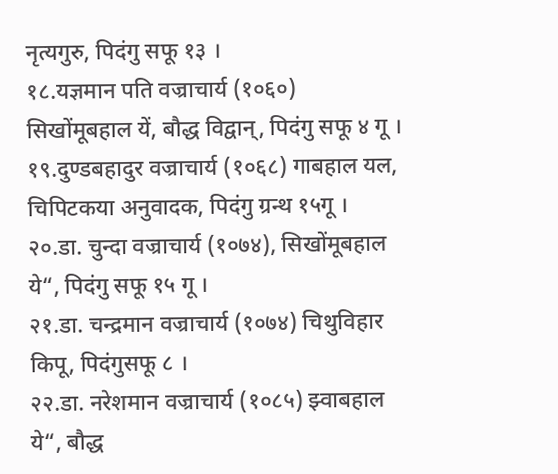नृत्यगुरु, पिदंगु सफू १३ ।
१८.यज्ञमान पति वज्राचार्य (१०६०) सिखोंमूबहाल यें, बौद्ध विद्वान्, पिदंगु सफू ४ गू ।
१९.दुण्डबहादुर वज्राचार्य (१०६८) गाबहाल यल, चिपिटकया अनुवादक, पिदंगु ग्रन्थ १५गू ।
२०.डा. चुन्दा वज्राचार्य (१०७४), सिखोंमूबहाल ये“, पिदंगु सफू १५ गू ।
२१.डा. चन्द्रमान वज्राचार्य (१०७४) चिथुविहार किपू, पिदंगुसफू ८ ।
२२.डा. नरेशमान वज्राचार्य (१०८५) झ्वाबहाल ये“, बौद्ध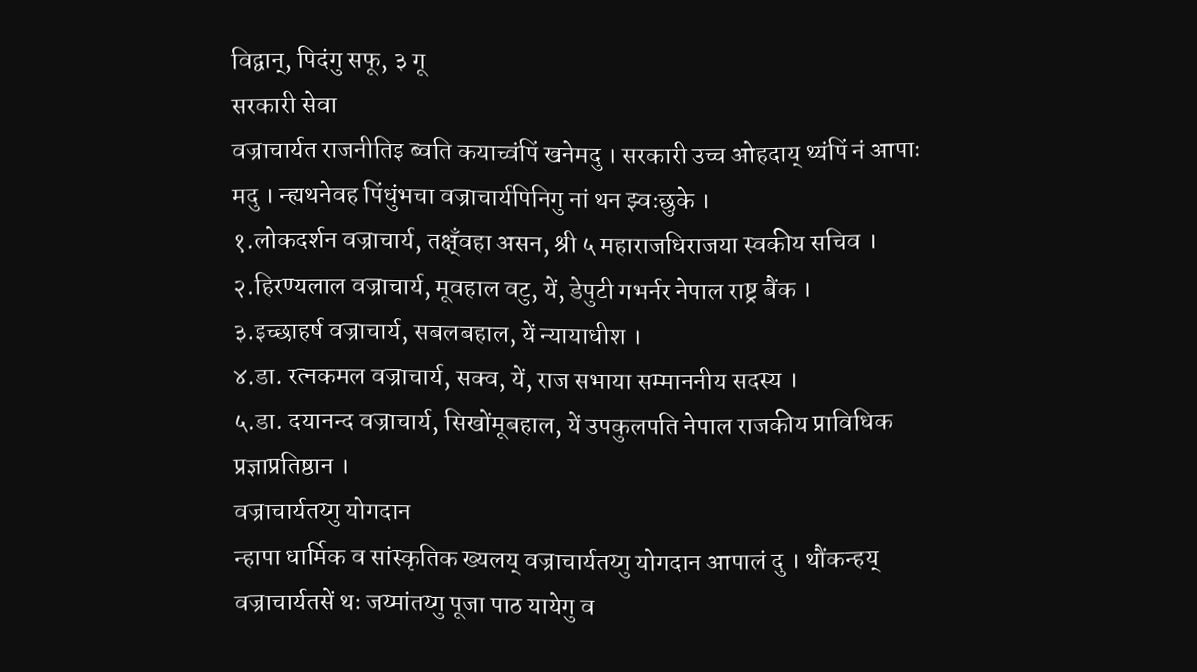विद्वान्, पिदंगु सफू, ३ गू
सरकारी सेवा
वज्राचार्यत राजनीतिइ ब्वति कयाच्वंपिं खनेमदु । सरकारी उच्च ओहदाय् थ्यंपिं नं आपाः मदु । न्ह्यथनेवह पिंधुंभचा वज्राचार्यपिनिगु नां थन झ्वःछुके ।
१.लोकदर्शन वज्राचार्य, तक्ष्ँवहा असन, श्री ५ महाराजधिराजया स्वकीय सचिव ।
२.हिरण्यलाल वज्राचार्य, मूवहाल वटु, यें, डेपुटी गभर्नर नेपाल राष्ट्र बैंक ।
३.इच्छाहर्ष वज्राचार्य, सबलबहाल, यें न्यायाधीश ।
४.डा. रत्नकमल वज्राचार्य, सक्व, यें, राज सभाया सम्माननीय सदस्य ।
५.डा. दयानन्द वज्राचार्य, सिखोंमूबहाल, यें उपकुलपति नेपाल राजकीय प्राविधिक प्रज्ञाप्रतिष्ठान ।
वज्राचार्यतय्गु योगदान
न्हापा धार्मिक व सांस्कृतिक ख्यलय् वज्राचार्यतय्गु योगदान आपालं दु । थौंकन्हय् वज्राचार्यतसें थः जय्मांतय्गु पूजा पाठ यायेगु व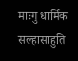माःगु धार्मिक सल्हासाहुति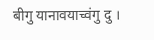बीगु यानावयाच्वंगु दु ।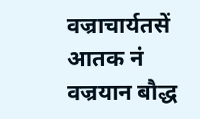वज्राचार्यतसें आतक नं वज्रयान बौद्ध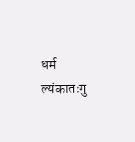धर्म ल्यंकातःगु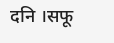दनि ।सफू